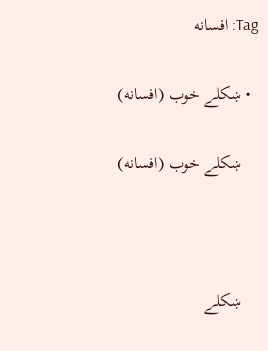Tag: افسانه

  • ښکلے خوب (افسانه)

    ښکلے خوب (افسانه)



    ښکلے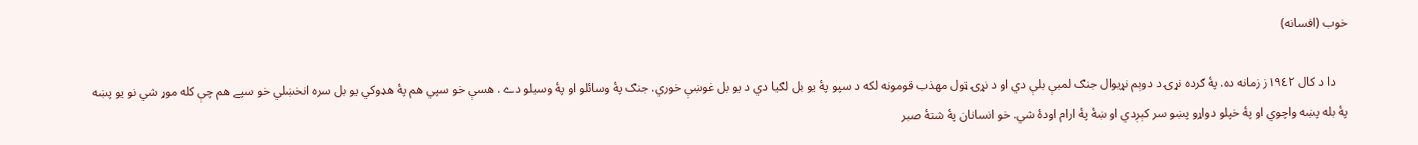خوب (افسانه)

    دا د کال ١٩٤٢ز زمانه ده. پۀ ګرده نړۍ د دوېم نړيوال جنګ لمبې بلې دي او د نړۍ ټول مهذب قومونه لکه د سپو پۀ يو بل لګيا دي د يو بل غوښې خوري. جنګ پۀ وسائلو او پۀ وسيلو دے . هسې خو سپي هم پۀ هډوکي يو بل سره انخښلي خو سپے هم چې کله موړ شي نو يو پښه پۀ بله پښه واچوي او پۀ خپلو دواړو پښو سر کېږدي او ښۀ پۀ ارام اودۀ شي. خو انسانان پۀ شتۀ صبر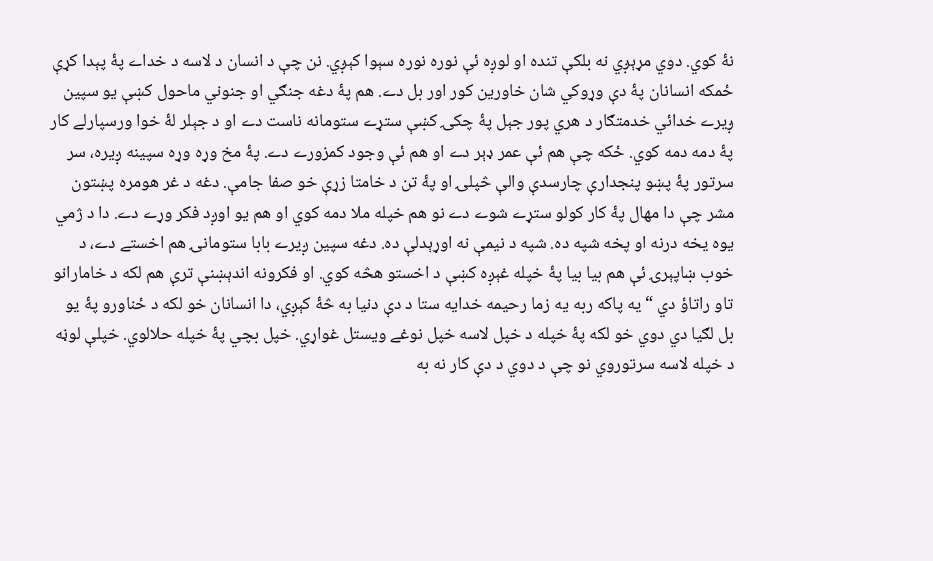نۀ کوي. دوي مړېږي نه بلکې تنده او لوږه ئې نوره نوره سېوا کېږي. نن چې د انسان د لاسه د خداے پۀ پېدا کړې ځمکه انسانان پۀ دې وړوکي شان خاورين کور اور بل دے. هم پۀ دغه جنګي او جنوني ماحول کښې يو سپين ږيرے خدائي خدمتګار د هري پور جېل پۀ چکۍ کښې ستړے ستومانه ناست دے او د جېلر لۀ خوا ورسپارلے کار پۀ دمه دمه کوي. ځکه چې هم ئې عمر ډېر دے او هم ئې وجود کمزورے دے. پۀ مخ وړه وړه سپينه ږيره، سر سرتور پۀ پښو پنجدارې چارسدې والې څپلۍ او پۀ تن د خامتا زړې خو صفا جامې. دغه د غر هومره پښتون مشر چې دا مهال پۀ کار کولو ستړے شوے دے نو هم خپله ملا دمه کوي او هم يو اوږد فکر وړے دے. دا د ژمي يوه يخه درنه او پخه شپه ده. شپه د نيمې نه اوړېدلې ده. دغه سپين ږيرے بابا ستومانۍ هم اخستے دے، د خوب ښاپېرۍ ئې هم بيا بيا پۀ خپله غېږه کښې د اخستو هڅه کوي. او فکرونه اندېښنې ترې هم لکه د خامارانو تاو راتاؤ دي “يه پاکه ربه يه زما رحيمه خدايه ستا د دې دنيا به څۀ کېږي، دا انسانان خو لکه د ځناورو پۀ يو بل لګيا دي دوي خو لکه پۀ خپله د خپل لاسه خپل نوغے ويستل غواړي. خپل بچي پۀ خپله حلالوي. خپلې لوڼه د خپله لاسه سرتوروي نو چې د دوي د دې کار نه به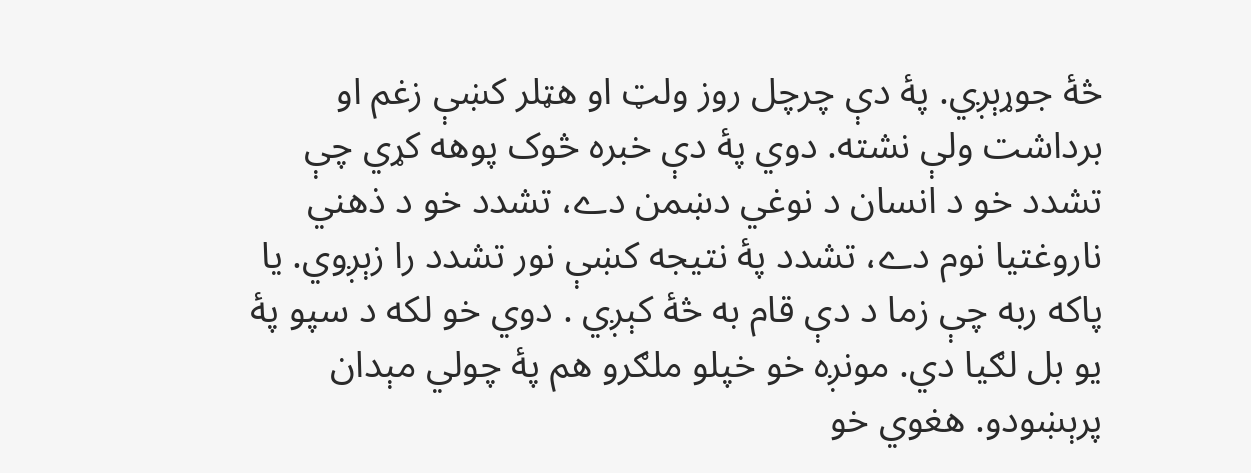څۀ جوړېږي. پۀ دې چرچل روز ولټ او هټلر کښې زغم او برداشت ولې نشته. دوي پۀ دې خبره څوک پوهه کړي چې تشدد خو د انسان د نوغي دښمن دے، تشدد خو د ذهني ناروغتيا نوم دے، تشدد پۀ نتيجه کښې نور تشدد را زېږوي. يا پاکه ربه چې زما د دې قام به څۀ کېږي . دوي خو لکه د سپو پۀ يو بل لګيا دي. مونږه خو خپلو ملګرو هم پۀ چولي مېدان پرېښودو. هغوي خو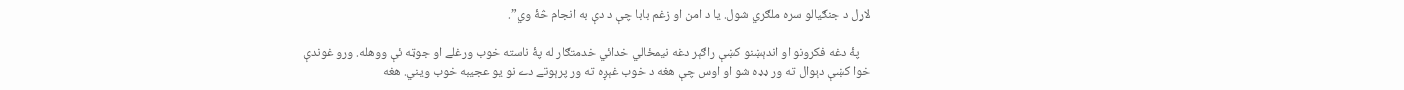لاړل د جنګيالو سره ملګري شول. يا د امن او زغم بابا چې د دې به انجام څۀ وي”.

    پۀ دغه فکرونو او اندېښنو کښې راګېر دغه نيمځالي خدائي خدمتګار له پۀ ناسته خوب ورغلے او جوټه ئې ووهله. ورو غوندې خوا کښې دېوال ته ور ډډه شو او اوس چې هغه د خوب غېږه ته ور پرېوتے دے نو يو عجيبه خوب ويني. هغه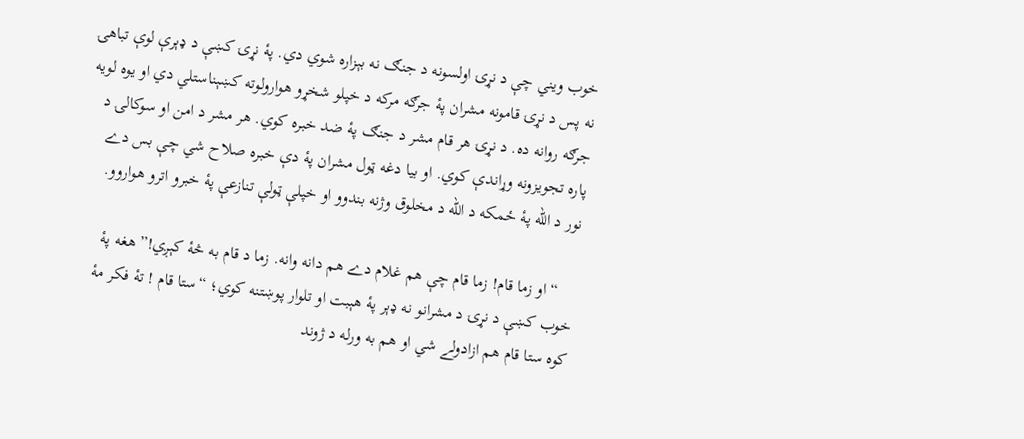خوب ويني چې د نړۍ اولسونه د جنګ نه بېزاره شوي دي. پۀ نړۍ کښې د ډېرې لوې تباهۍ نه پس د نړۍ قامونه مشران پۀ جرګه مرکه د خپلو شخړو هوارولوته کښېناستلي دي او يوه لويه جرګه روانه ده. د نړۍ هر قام مشر د جنګ پۀ ضد خبره کوي. هر مشر د امن او سوکالۍ د پاره تجويزونه وړاندې کوي. او بيا دغه ټول مشران پۀ دې خبره صلاح شي چې بس دے نور د الله پۀ ځمکه د الله د مخلوق وژنه بندوو او خپلې ټولې تنازعې پۀ خبرو اترو هواروو.

    “او زما قام! زما قام چې هم غلام دے هم دانه وانه. زما د قام به څۀ کېږي!” هغه پۀ خوب کښې د نړۍ د مشرانو نه ډېر پۀ هېبت او تلوار پوښتنه کوي؛ “ستا قام ! تۀ فکر مۀ کوه ستا قام هم ازادولے شي او هم به ورله د ژوند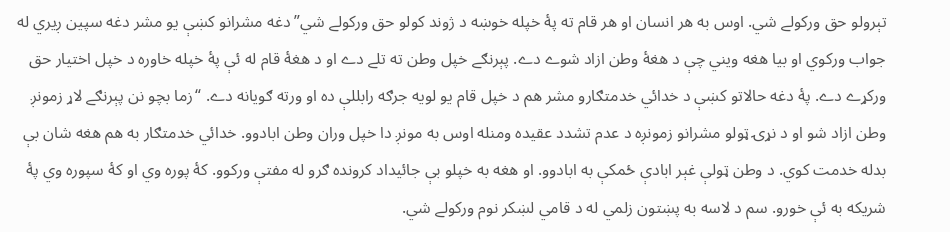تېرولو حق ورکولے شي. اوس به هر انسان او هر قام ته پۀ خپله خوښه د ژوند کولو حق ورکولے شي” دغه مشرانو کښې يو مشر دغه سپين ږيري له جواب ورکوي او بيا هغه ويني چې د هغۀ وطن ازاد شوے دے. پېرنګے خپل وطن ته تلے دے او د هغۀ قام له ئې پۀ خپله خاوره د خپل اختيار حق ورکړے دے. پۀ دغه حالاتو کښې د خدائي خدمتګارو مشر هم د خپل قام يو لويه جرګه رابللې ده او ورته ګويانه دے. “زما بچو نن پېرنګے لاړ زمونږ وطن ازاد شو او د نړۍ ټولو مشرانو زمونږه د عدم تشدد عقيده ومنله اوس به مونږ دا خپل وران وطن ابادوو. خدائي خدمتګار به هم هغه شان بې بدله خدمت کوي. د وطن ټولې غېر ابادې ځمکې به ابادوو. او هغه به خپلو بې جائيداد کرونده ګرو له مفتې ورکوو. کۀ پوره وي او کۀ سپوره وي پۀ شريکه به ئې خورو. سم د لاسه به پښتون زلمي له د قامي لښکر نوم ورکولے شي.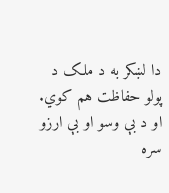دا لښکر به د ملک د پولو حفاظت هم کوي. او د بې وسو او بې ارزو سره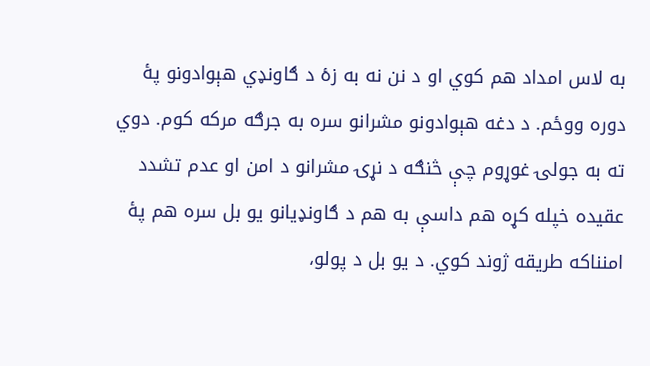به لاس امداد هم کوي او د نن نه به زۀ د ګاونډي هېوادونو پۀ دوره ووځم. د دغه هېوادونو مشرانو سره به جرګه مرکه کوم. دوي ته به جولۍ غوړوم چې څنګه د نړۍ مشرانو د امن او عدم تشدد عقيده خپله کړه هم داسې به هم د ګاونډيانو يو بل سره هم پۀ امنناکه طريقه ژوند کوي. د يو بل د پولو،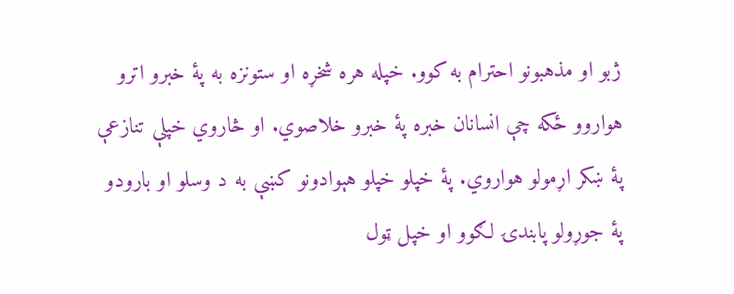ژبو او مذهبونو احترام به کوو. خپله هره شخړه او ستونزه به پۀ خبرو اترو هواروو ځکه چې انسانان خبره پۀ خبرو خلاصوي. او څاروي خپلې تنازعې پۀ ښکر اړمولو هواروي. پۀ خپلو خپلو هېوادونو کښې به د وسلو او بارودو پۀ جوړولو پابندۍ لګوو او خپل ټول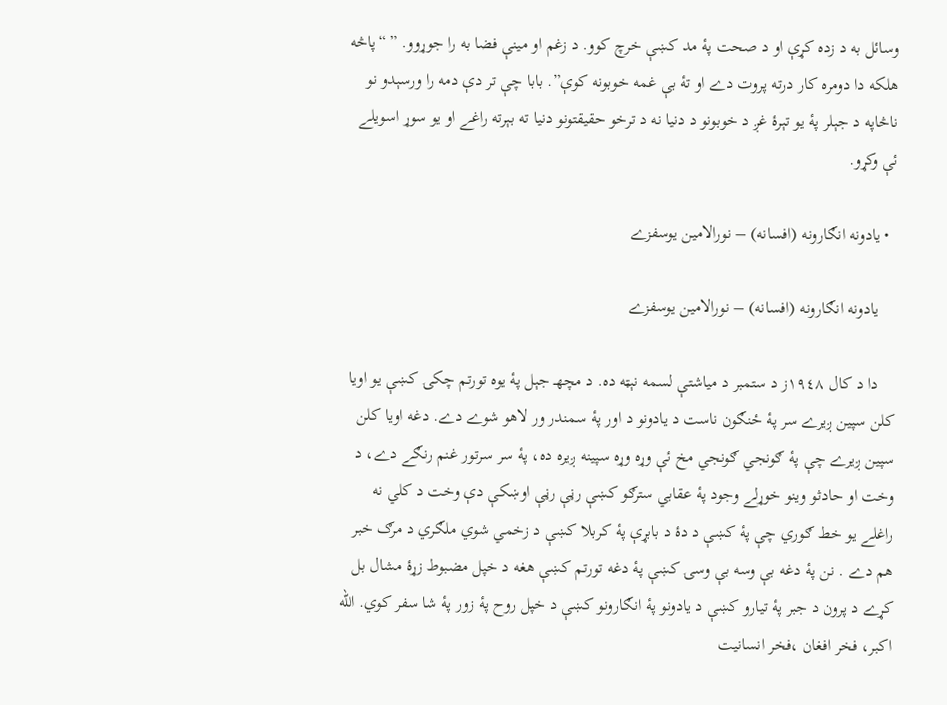وسائل به د زده کړې او د صحت پۀ مد کښې خرچ کوو. د زغم او مينې فضا به را جوړوو. ” “پاڅه هلکه دا دومره کار درته پروت دے او تۀ بې غمه خوبونه کوې”. بابا چې تر دې دمه را ورسېدو نو ناڅاپه د جېلر پۀ يو تېرۀ غږ د خوبونو د دنيا نه د ترخو حقيقتونو دنيا ته بېرته راغے او يو سوړ اسويلے ئې وکړو.

  • يادونه انګارونه (افسانه) – نورالامين يوسفزے

    يادونه انګارونه (افسانه) – نورالامين يوسفزے

    دا د کال ١٩٤٨ز د ستمبر د مياشتې لسمه نېټه ده. د مچهـ جېل پۀ يوه تورتم چکۍ کښې يو اويا کلن سپين ږيرے سر پۀ ځنګون ناست د يادونو د اور پۀ سمندر ور لاهو شوے دے. دغه اويا کلن سپين ږيرے چې پۀ ګونجي ګونجي مخ ئې وړه وړه سپينه ږيره ده، پۀ سر سرتور غنم رنګے دے، د وخت او حادثو وينو خوړلے وجود پۀ عقابي سترګو کښې رڼې رڼې اوښکې دې وخت د کلي نه راغلے يو خط ګوري چې پۀ کښې د دۀ د بابړې پۀ کربلا کښې د زخمي شوي ملګري د مرګ خبر هم دے . نن پۀ دغه بې وسه بې وسۍ کښې پۀ دغه تورتم کښې هغه د خپل مضبوط زړۀ مشال بل کړے د پرون د جبر پۀ تيارو کښې د يادونو پۀ انګارونو کښې د خپل روح پۀ زور پۀ شا سفر کوي. الله اکبر، فخر افغان ،فخر انسانيت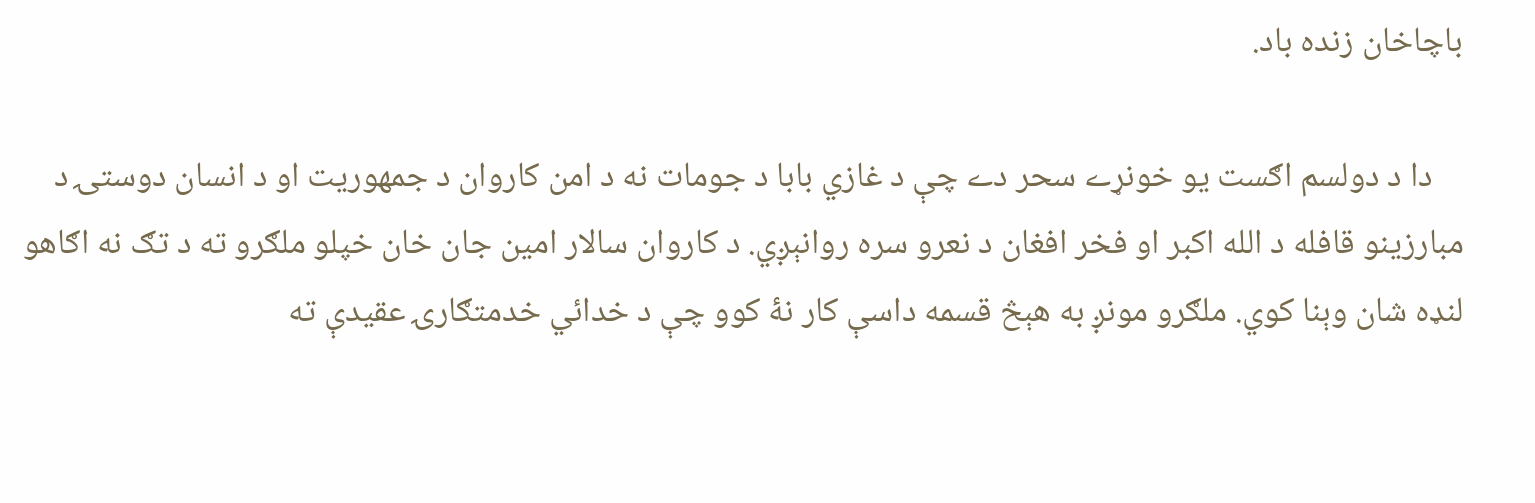باچاخان زنده باد.

    دا د دولسم اګست يو خونړے سحر دے چې د غازي بابا د جومات نه د امن کاروان د جمهوريت او د انسان دوستۍ د مبارزينو قافله د الله اکبر او فخر افغان د نعرو سره روانېږي. د کاروان سالار امين جان خان خپلو ملګرو ته د تګ نه اګاهو لنډه شان وېنا کوي. ملګرو مونږ به هېڅ قسمه داسې کار نۀ کوو چې د خدائي خدمتګارۍ عقيدې ته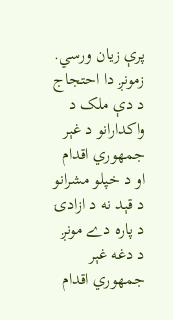پرې زيان ورسي. زمونږ دا احتجاج د دې ملک د واکدارانو د غېر جمهوري اقدام او د خپلو مشرانو د قېد نه د ازادۍ د پاره دے مونږ د دغه غېر جمهوري اقدام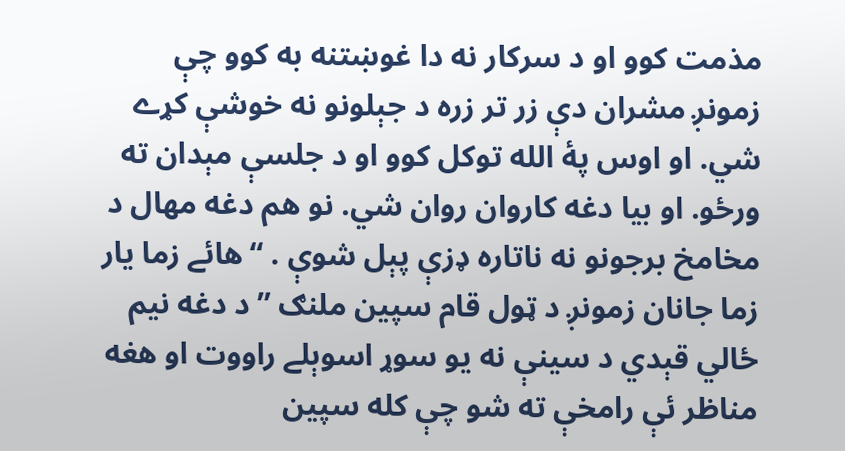مذمت کوو او د سرکار نه دا غوښتنه به کوو چې زمونږ مشران دې زر تر زره د جېلونو نه خوشې کړے شي. او اوس پۀ الله توکل کوو او د جلسې مېدان ته ورځو. او بيا دغه کاروان روان شي. نو هم دغه مهال د مخامخ برجونو نه ناتاره ډزې پېل شوې . “هائے زما یار زما جانان زمونږ د ټول قام سپين ملنګ ” د دغه نيم ځالي قېدي د سينې نه يو سوړ اسوېلے راووت او هغه مناظر ئې رامخې ته شو چې کله سپين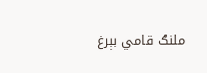ملنګ قامي بېرغ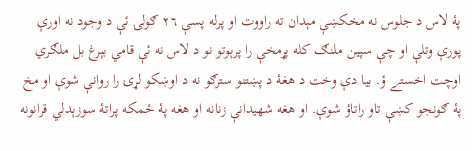پۀ لاس د جلوس نه مخکښې مېدان ته راووت او پرله پسې ٢٦ ګولۍ ئې د وجود نه اورې پورې وتلې او چې سپين ملنګ کله پړمخې را پرېوتو نو د لاس نه ئې قامي بېرغ بل ملګري اوچت اخستے ؤ. بيا دې وخت د هغۀ د پښتنو سترګو نه د اوښکو لړۍ را روانې شوې او مخ پۀ ګونجو کښې تاو راتاؤ شوې. او هغه شهيدانې زنانه او هغه پۀ ځمکه پراتۀ سوزېدلي قرانونه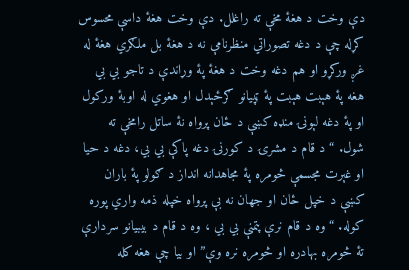دې وخت د هغۀ مخې ته راغلل. دې وخت هغۀ داسې محسوس کړله چې د دغه تصوراتي منظرنامې نه د هغۀ بل ملګري هغۀ له غږ ورکړو او هم دغه وخت د هغۀ پۀ وړاندې د تاجو بي بي هغه پۀ هېبت هېبت پۀ ټپيانو ګرځېدل او هغوي له اوبۀ ورکول او پۀ دغه لېونۍ منډه کښې د ځان پرواه نۀ ساتل رامخې ته شول. “د قام د مشرۍ د کورنۍ دغه پاکې بي بي، دغه د حيا او غېرت مجسمې څومره پۀ مجاهدانه انداز د ګولو پۀ باران کښې د خپل ځان او جهان نه بې پرواه خپله ذمه واري پوره کوله. “وه د قام نرې پتمنې بي بي ، وه د قام د بيبيانو سردارې تۀ څومره بهادره او څومره نره وې” او بيا چې هغه کله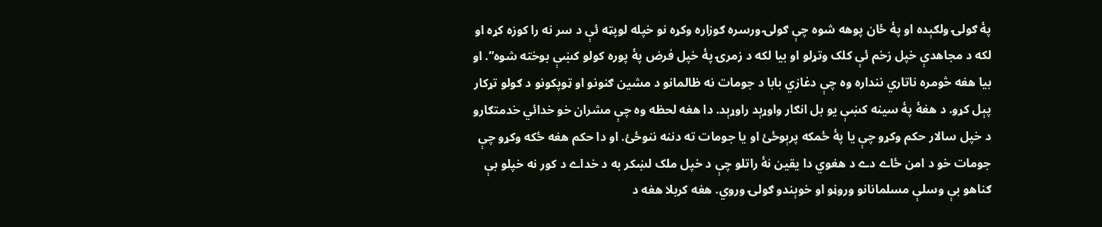پۀ ګولۍ ولګېده او پۀ ځان پوهه شوه چې ګولۍ ورسره ګوزاره وکړه نو خپله لوپټه ئې د سر نه را کوزه کړه او لکه د مجاهدې خپل زخم ئې کلک وتړلو او بيا لکه د زمرۍ پۀ خپل فرض پۀ پوره کولو کښې بوخته شوه”. او بيا هغه څومره ناتاري ننداره وه چې دغازي بابا د جومات نه ظالمانو د مشين ګنونو او ټوپکونو د ګولو تړکار پېل کړو. د هغۀ پۀ سينه کښې يو بل انګار واوړېد راوړېد. دا هغه لحظه وه چې مشران خو خدائي خدمتګارو د خپل سالار حکم وکړو چې يا پۀ ځمکه پرېوځئ او يا جومات ته دننه ننوځئ. او دا حکم هغه ځکه وکړو چې جومات خو د امن ځاے دے د هغوي دا يقين نۀ راتلو چې د خپل ملک لښکر به د خداے د کور نه خپلو بې ګناهو بې وسلې مسلمانانو وروڼو او خوېندو ګولۍ وروي. هغه کربلا هغه د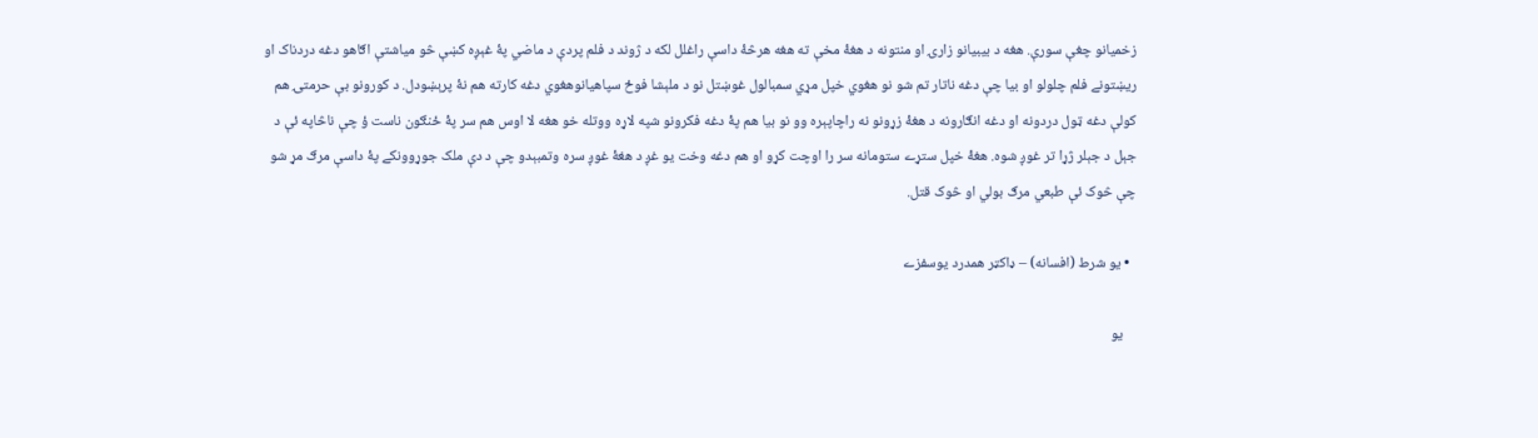زخميانو چغې سورې. هغه د بيبيانو زارۍ او منتونه د هغۀ مخې ته هغه هرڅۀ داسې راغلل لکه د ژوند د فلم پردې د ماضي پۀ غېږه کښې څو مياشتې اګاهو دغه دردناک او ريښتونے فلم چلولو او بيا چې دغه ناتار تم شو نو هغوي خپل مړي سمبالول غوښتل نو د ملېشا فوځ سپاهيانوهغوي دغه کارته هم نۀ پرېښودل. د کورونو بې حرمتۍ هم کولې دغه ټول دردونه او دغه انګارونه د هغۀ زړونو نه راچاپېره وو نو بيا هم پۀ دغه فکرونو شپه لاړه ووتله خو هغه لا اوس هم سر پۀ ځنګون ناست ؤ چې ناڅاپه ئې د جېل د جېلر ژړا تر غوږ شوه. هغۀ خپل ستړے ستومانه سر را اوچت کړو او هم دغه وخت يو غږ د هغۀ غوږ سره وتمبېدو چې د دې ملک جوړوونکے پۀ داسې مرګ مړ شو چې څوک ئې طبعي مرګ بولي او څوک قتل.

  • يو شرط (افسانه) – ډاکټر همدرد يوسفزے

    يو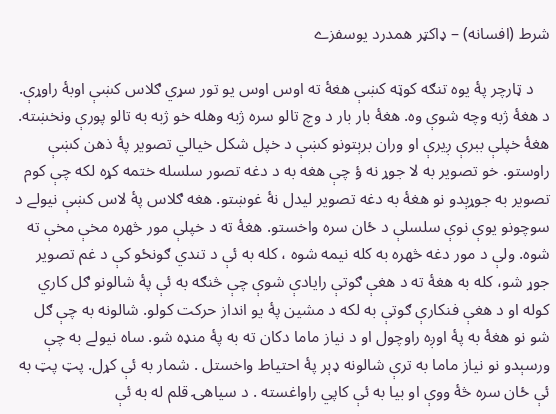شرط (افسانه) – ډاکټر همدرد يوسفزے

    د ټارچر پۀ يوه تنګه کوټه کښې هغۀ ته اوس اوس يو تور سړي ګلاس کښې اوبۀ راوړې. د هغۀ ژبه وچه شوې وه. هغۀ بار بار د وچ تالو سره ژبه وهله خو ژبه به تالو پورې ونخښته. هغۀ خپلې ببرې ږيرې او وران برېتونو کښې د خپل شکل خيالي تصوير پۀ ذهن کښې راوستو. خو تصوير به لا جوړ نه ؤ چې هغه به د دغه تصور سلسله ختمه کړه لکه چې کوم تصوير به جوړېدو نو هغۀ به دغه تصوير ليدل نۀ غوښتو. هغه ګلاس پۀ لاس کښې نيولے د سوچونو يوې نوې سلسلې د ځان سره واخستو. هغۀ ته د خپلې مور څهره مخې مخې ته شوه. ولې د مور دغه څهره به کله نيمه شوه ، کله به ئې د تندي ګونځو کې د غم تصوير جوړ شو، کله به هغۀ ته د هغې ګوتې رايادې شوې چې څنګه به ئې پۀ شالونو ګل کاري کوله او د هغې فنکارې ګوتې به لکه د مشين پۀ يو انداز حرکت کولو. شالونه به چې ګل شو نو هغۀ به پۀ اوږه راوچول او د نياز ماما دکان ته به پۀ منډه شو. ساه نيولے به چې ورسېدو نو نياز ماما به ترې شالونه ډېر پۀ احتياط واخستل . شمار به ئې کړل. پټ پټ به ئې ځان سره څۀ ووې او بيا به ئې کاپي راواغسته . د سياهۍ قلم له به ئې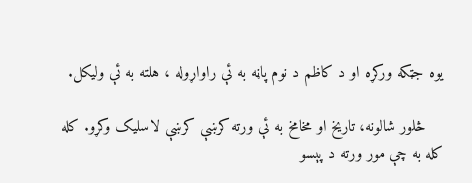يوه جټکه ورکړه او د کاظم د نوم پاڼه به ئې راواړوله ، هلته به ئې وليکل.

    څلور شالونه، تاريخ او مخامخ به ئې ورته کرښې کرښې لاسليک وکړو. کله کله به چې مور ورته د پېسو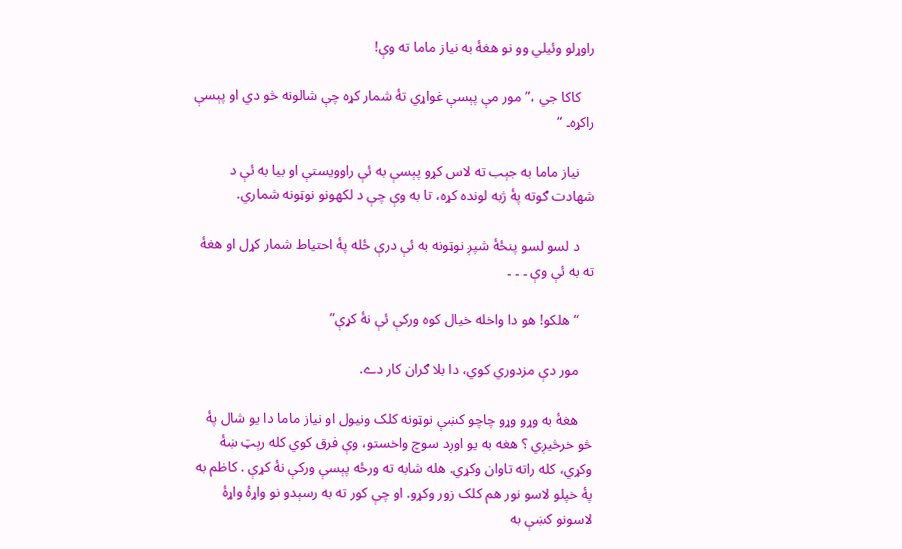راوړلو وئيلي وو نو هغۀ به نياز ماما ته وې!

    کاکا جي ،”مور مې پېسې غواړي تۀ شمار کړه چې شالونه څو دي او پېسې راکړه۔ “

    نياز ماما به جېب ته لاس کړو پېسې به ئې راوويستې او بيا به ئې د شهادت ګوته پۀ ژبه لونده کړه، تا به وې چې د لکهونو نوټونه شماري.

    د لسو لسو پنځۀ شپږ نوټونه به ئې درې ځله پۀ احتياط شمار کړل او هغۀ ته به ئې وې ۔ ۔ ۔

    “هلکو! هو دا واخله خيال کوه ورکې ئې نۀ کړې”

    مور دې مزدوري کوي، دا بلا ګران کار دے.

    هغۀ به وړو وړو چاچو کښې نوټونه کلک ونيول او نياز ماما دا يو شال پۀ څو خرڅيږي ؟ هغه به يو اوږد سوچ واخستو، وې فرق کوي کله رېټ ښۀ وکړي، کله راته تاوان وکړي. هله شابه ته ورځه پېسې ورکې نۀ کړې . کاظم به پۀ خپلو لاسو نور هم کلک زور وکړو. او چې کور ته به رسېدو نو واړۀ واړۀ لاسونو کښې به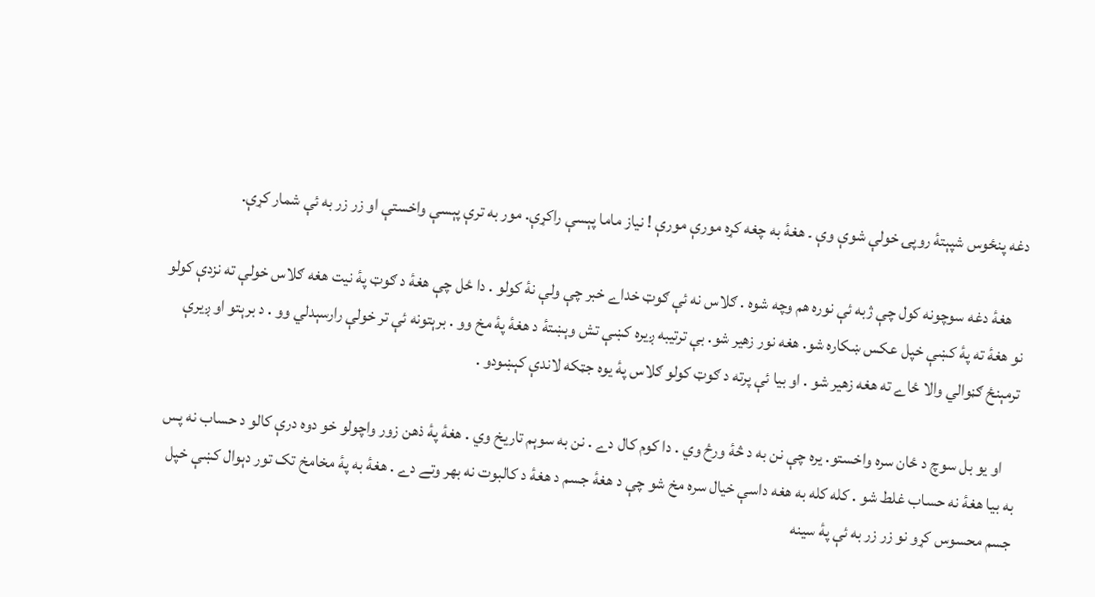دغه پنځوس شپېتۀ روپۍ خولې شوې وې ۔ هغۀ به چغه کړه مورې مورې ! نياز ماما پېسې راکړې. مور به ترې پېسې واخستې او زر زر به ئې شمار کړې.

    هغۀ دغه سوچونه کول چې ژبه ئې نوره هم وچه شوه . ګلاس نه ئې ګوټ خداے خبر چې ولې نۀ کولو . دا ځل چې هغۀ د ګوټ پۀ نيت هغه ګلاس خولې ته نزدې کولو نو هغۀ ته پۀ کښې خپل عکس ښکاره شو. هغه نور زهير شو. بې ترتيبه ږيره کښې تش وېښتۀ د هغۀ پۀ مخ وو . برېتونه ئې تر خولې رارسېدلي وو . د برېتو او ږيرې ترمېنځ ګڼوالي والا ځاے ته هغه زهير شو . او بيا ئې پرته د ګوټ کولو ګلاس پۀ يوه جټکه لاندې کېښودو .

    او يو بل سوچ د ځان سره واخستو. يره چې نن به د څۀ ورځ وي . دا کوم کال دے . نن به سوېم تاريخ وي . هغۀ پۀ ذهن زور واچولو خو دوه درې کالو د حساب نه پس به بيا هغۀ نه حساب غلط شو . کله کله به هغه داسې خيال سره مخ شو چې د هغۀ جسم د هغۀ د کالبوت نه بهر وتے دے . هغۀ به پۀ مخامخ تک تور دېوال کښې خپل جسم محسوس کړو نو زر زر به ئې پۀ سينه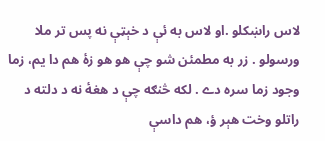لاس راښکلو .او لاس به ئې د خېټې نه پس تر ملا ورسولو . زر به مطمئن شو چې هو هو زۀ هم دا يم، زما وجود زما سره دے . لکه څنګه چې د هغۀ نه د دلته د راتلو وخت هېر ؤ، هم داسې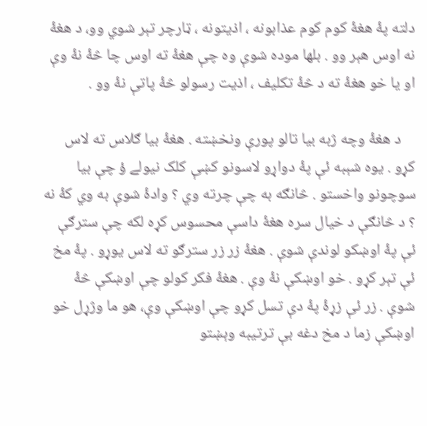دلته پۀ هغۀ کوم کوم عذابونه ، اذيتونه ، ټارچر تېر شوي وو، د هغۀ نه اوس هېر وو . بلها موده شوې وه چې هغۀ ته اوس چا څۀ نۀ وې او يا خو هغۀ ته د څۀ تکليف ، اذيت رسولو څۀ پاتې نۀ وو .

    د هغۀ وچه ژبه بيا تالو پورې ونخښته . هغۀ بيا ګلاس ته لاس کړو . يوه شېبه ئې پۀ دواړو لاسونو کښې کلک نيولے ؤ چې بيا سوچونو واخستو . څانګه به چې چرته وي ؟ وادۀ شوې به وي کۀ نه ؟ د څانګې د خيال سره هغۀ داسې محسوس کړه لکه چې سترګې ئې پۀ اوښکو لوندې شوې . هغۀ زر زر سترګو ته لاس يوړو . پۀ مخ ئې تېر کړو . خو اوښکې نۀ وې . هغۀ فکر کولو چې اوښکې څۀ شوې . زر ئې زړۀ پۀ دې تسل کړو چې اوښکې وې، هو ما وژړل خو اوښکې زما د مخ دغه بې ترتيبه وېښتو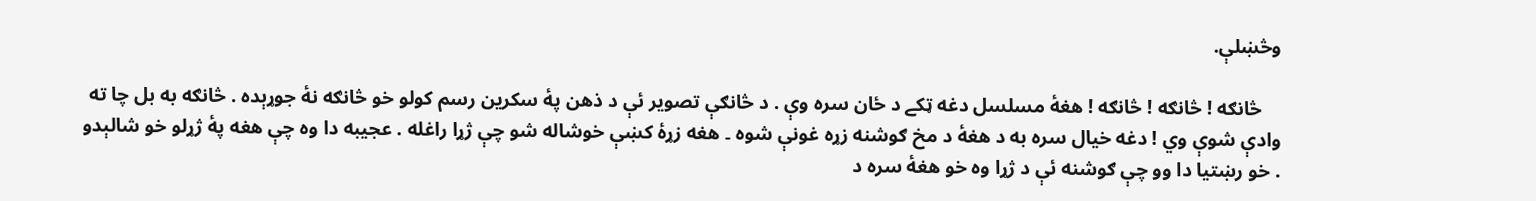وڅښلې.

    څانګه ! څانګه ! څانګه ! هغۀ مسلسل دغه ټکے د ځان سره وې . د څانګې تصوير ئې د ذهن پۀ سکرين رسم کولو خو څانګه نۀ جوړېده . څانګه به بل چا ته وادې شوې وي ! دغه خيال سره به د هغۀ د مخ ګوشنه زړه غونې شوه ۔ هغه زړۀ کښې خوشاله شو چې ژړا راغله . عجيبه دا وه چې هغه پۀ ژړلو خو شالېدو . خو رښتيا دا وو چې ګوشنه ئې د ژړا وه خو هغۀ سره د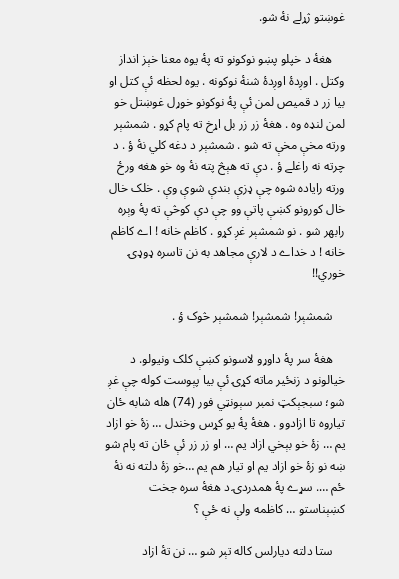غوښتو ژړلے نۀ شو.

    هغۀ د خپلو پښو نوکونو ته پۀ يوه معنا خېز انداز وکتل . اوږدۀ اوږدۀ شنۀ نوکونه . يوه لحظه ئې کتل او بيا زر د قميص لمن ئې پۀ نوکونو خوړل غوښتل خو لمن لنډه وه . هغۀ زر زر بل اړخ ته پام کړو . شمشېر ورته مخې مخې ته شو . شمشېر د دغه کلي نۀ ؤ . د چرته نه راغلے ؤ . دې ته هېڅ پته نۀ وه خو هغه ورځ ورته راياده شوه چې ډزې بندې شوې وې . خلک خال خال کورونو کښې پاتې وو چې دې کوڅې ته پۀ وېره رابهر شو . نو شمشېر غږ کړو . کاظم خانه ! اے کاظم خانه ! د خداے د لارې مجاهد به نن تاسره ډوډۍ خوري!!

    شمشېر! شمشېر! شمشېر څوک ؤ .

    هغۀ سر پۀ داوړو لاسونو کښې کلک ونيولو. د خيالونو د زنځير ماته کړۍ ئې بيا پېوست کوله چې غږ شو؛ سبجېکټ نمبر سېونټي فور (74) هله شابه ځان تياروه تا ازادوو . هغۀ پۀ يو کړس وخندل … زۀ خو ازاد يم … زۀ خو بېخي ازاد يم … او زر زر ئې ځان ته پام شو ښه نو زۀ خو ازاد يم او تيار هم يم …خو زۀ دلته نه نۀ ځم …. سړے پۀ همدردۍ د هغۀ سره جخت کښېناستو … کاظمه ولې نه ځې ؟

    ستا دلته ديارلس کاله تېر شو … نن تۀ ازاد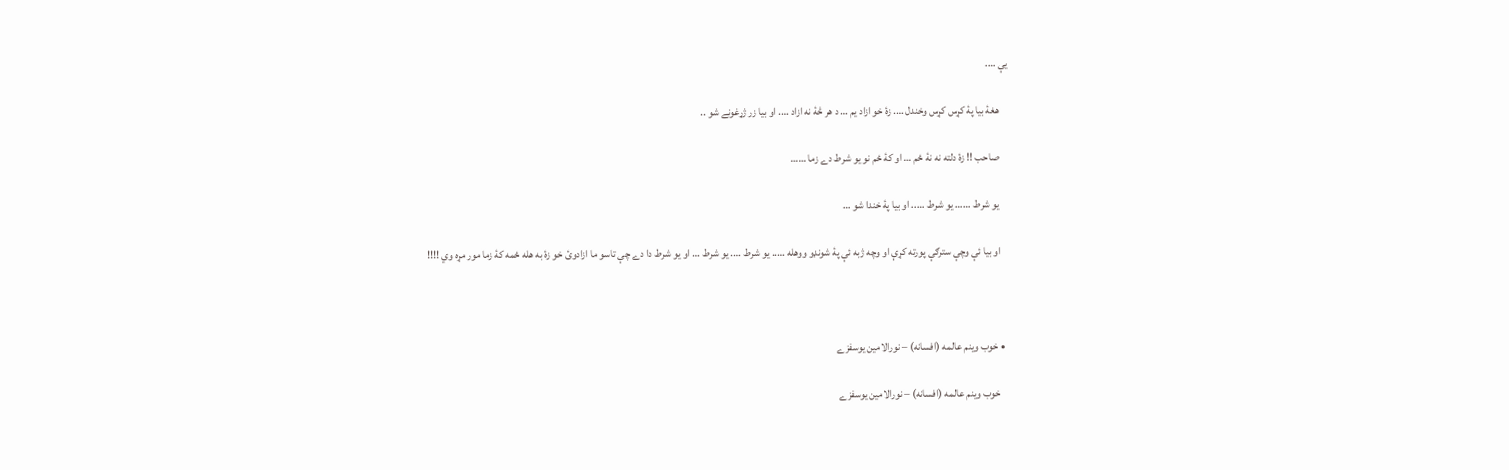يې ….

    هغۀ بيا پۀ کړس کړس وخندل …. زۀ خو ازاد يم … د هر څۀ نه ازاد …. او بيا زر ژړغونے شو ..

    صاحب !! زۀ دلته نه نۀ ځم … او کۀ ځم نو يو شرط دے زما ……

    يو شرط …… يو شرط ….. او بيا پۀ خندا شو …

    او بيا ئې وچې سترګې پورته کړې او وچه ژبه ئې پۀ شونډو ووهله ….. يو شرط …. يو شرط … او يو شرط دا دے چې تاسو ما ازادوئ خو زۀ به هله ځمه کۀ زما مور مړه وي !!!!



  • خوب وينم عالمه (افسانه) – نورالامين يوسفزے

    خوب وينم عالمه (افسانه) – نورالامين يوسفزے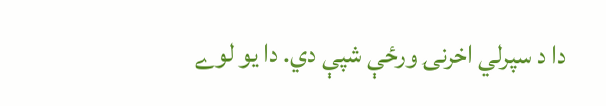دا د سپرلي اخرنۍ ورځې شپې دي. دا يو لوے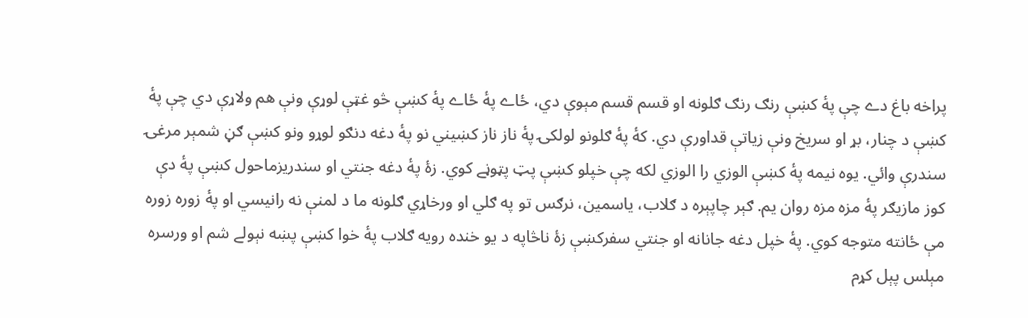پراخه باغ دے چې پۀ کښې رنګ رنګ ګلونه او قسم قسم مېوې دي، ځاے پۀ ځاے پۀ کښې څو غټې لوړې ونې هم ولاړې دي چې پۀ کښې د چنار، بړ او سريخ ونې زياتې قداورې دي. کۀ پۀ ګلونو لولکۍ پۀ ناز ناز کښيني نو پۀ دغه دنګو لوړو ونو کښې ګڼ شمېر مرغۍ سندرې وائي. يوه نيمه پۀ کښې الوزي را الوزي لکه چې خپلو کښې پټ پټوڼے کوي. زۀ پۀ دغه جنتي او سندريزماحول کښې پۀ دې کوز مازيګر پۀ مزه مزه روان يم. ګېر چاپېره د ګلاب، ياسمين، نرګس تو په ګلي او ورخاړي ګلونه ما د لمنې نه رانيسي او پۀ زوره زوره مې ځانته متوجه کوي. پۀ خپل دغه جانانه او جنتي سفرکښې زۀ ناڅاپه د يو خنده رويه ګلاب پۀ خوا کښې پښه نېولے شم او ورسره مېلس پېل کړم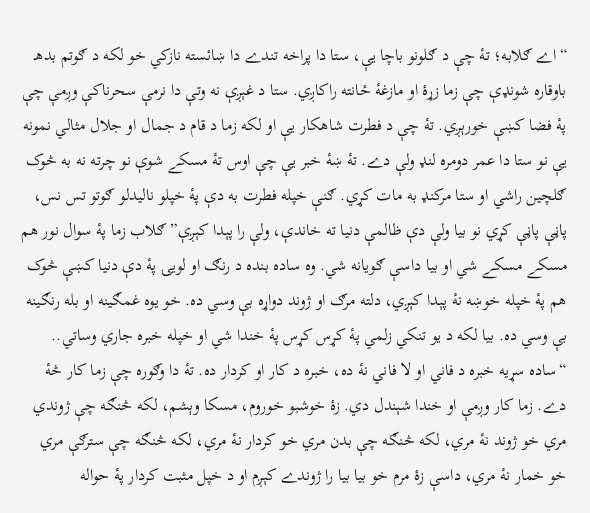“اے ګلابه؛ تۀ چې د ګلونو باچا يې، ستا دا پراخه تندے دا ښائسته نازکي خو لکه د ګوتم بدهـ باوقاره شونډې چې زما زړۀ او مازغۀ ځانته راکاږي. ستا د غېږې نه وتې دا نرمې سحرناکې وږمې چې پۀ فضا کښې خورېږي. تۀ چې د فطرت شاهکار يې او لکه زما د قام د جمال او جلال مثالي نمونه يې نو ستا دا عمر دومره لنډ ولې دے. تۀ ښۀ خبر يې چې اوس تۀ مسکے شوې نو چرته نه به څوک ګلچين راشي او ستا مرکنډ به مات کړي. ګنې خپله فطرت به دې پۀ خپلو ناليدلو ګوتو تس نس، پاڼې پاڼې کړي نو بيا ولې دې ظالمې دنيا ته خاندې، ولې را پېدا کېږې” ګلاب زما پۀ سوال نور هم مسکے مسکے شي او بيا داسې ګويانه شي. وه ساده بنده د رنګ او لويۍ پۀ دې دنيا کښې څوک هم پۀ خپله خوښه نۀ پېدا کېږي، دلته مرګ او ژوند دواړه بې وسي ده. خو يوه غمګينه او بله رنګينه بې وسي ده. بيا لکه د يو تنکي زلمي پۀ کړس کړس پۀ خندا شي او خپله خبره جاري وساتي.. “ساده سړيه خبره د فاني او لا فاني نۀ ده، خبره د کار او کردار ده. تۀ دا وګوره چې زما کار څۀ دے. زما کار وږمې او خندا شېندل دي. زۀ خوشبو خوروم، مسکا وېشم، لکه څنګه چې ژوندي مري خو ژوند نۀ مري، لکه څنګه چې بدن مري خو کردار نۀ مري، لکه څنګه چې سترګې مري خو خمار نۀ مري، داسې زۀ مرم خو بيا بيا را ژوندے کېږم او د خپل مثبت کردار پۀ حواله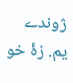ژوندے يم. زۀ خو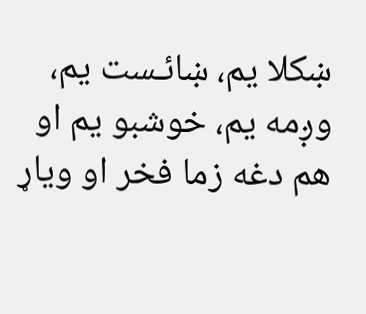ښکلا يم، ښائـست يم، وږمه يم، خوشبو يم او هم دغه زما فخر او وياړ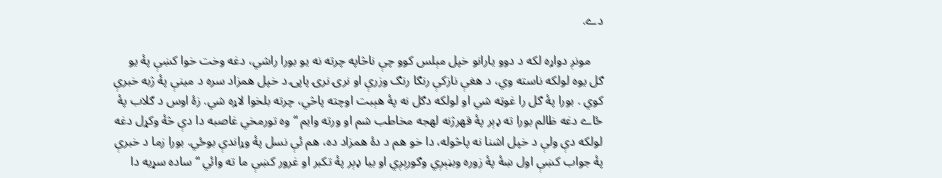دے.

    مونږ دواړه لکه د دوو يارانو خپل مېلس کوو چې ناڅاپه چرته نه يو بورا راشي، دغه وخت خوا کښې پۀ يو ګل يوه لولکه ناسته وي، د هغې نازکې رنګا رنګ وزرې او نرۍ نرۍ پاپۍ د خپل همزاد سره د مينې پۀ ژبه خبرې کوي . بورا پۀ ګل را غوټه شي او لولکه دګل نه پۀ هېبت اوچته پاڅي، چرته بلخوا لاړه شي. زۀ اوس د ګلاب پۀ ځاے دغه ظالم بورا ته ډېر پۀ قهرژنه لهجه مخاطب شم او ورته وايم “وه تورمخي غاصبه دا دې څۀ وکړل دغه لولکه دې ولې د خپل اشنا نه پاڅوله، دا خو هم د دۀ همزاد ده، هم ئې نسل پۀ وړاندې بوځي. بورا زما د خبرې پۀ جواب کښې اول ښۀ پۀ زوره وبڼېږي وګورېږي او بيا ډېر پۀ تکبر او غرور کښې ما ته وائي “ساده سړيه دا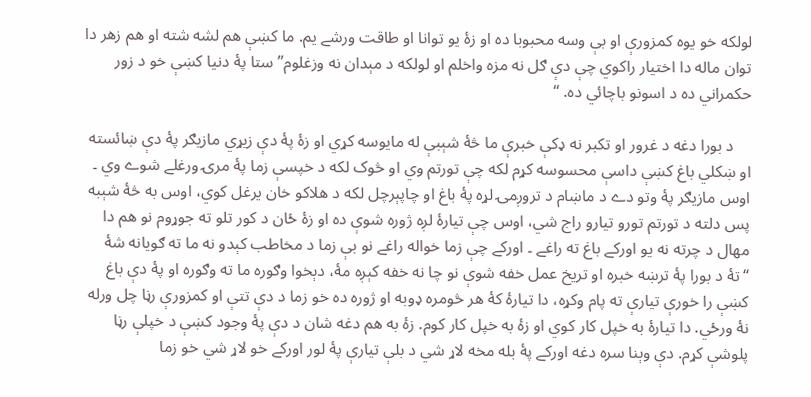لولکه خو يوه کمزورې او بې وسه محبوبا ده او زۀ يو توانا او طاقت ورشے يم. ما کښې هم لشه شته او هم زهر دا توان ماله دا اختيار راکوي چې دې ګل نه مزه واخلم او لولکه د مېدان نه وزغلوم” ستا پۀ دنيا کښې خو د زور حکمراني ده د اسونو باچائي ده. “

    د بورا دغه د غرور او تکبر نه ډکې خبرې ما څۀ شېبې له مايوسه کړي او زۀ پۀ دې زيړي مازيګر پۀ دې ښائسته او ښکلي باغ کښې داسې محسوسه کړم لکه چې تورتم وي او څوک لکه د خپسې زما پۀ مرۍ ورغلے شوے وي ۔ اوس مازيګر پۀ وتو دے د ماښام د تروږمۍ لړه پۀ باغ او چاپېرچل لکه د هلاکو خان يرغل کوي، اوس به څۀ شېبه پس دلته د تورتم تورو تيارو راج شي، اوس چې تيارۀ لږه ژوره شوې ده او زۀ ځان د کور تلو ته جوړوم نو هم دا مهال د چرته نه يو اورکے باغ ته راغے ۔ اورکے چې زما خواله راغے نو بې زما د مخاطب کېدو نه ما ته ګويانه شۀ “تۀ د بورا پۀ ترښه خبره او تريخ عمل خفه شوې نو چا نه خفه کېږه مۀ، دېخوا وګوره ما ته وګوره او پۀ دې باغ کښې را خورې تيارې ته پام وکړه، دا تيارۀ کۀ هر څومره ډوبه او ژوره ده خو زما د دې تتې او کمزورې رڼا چل ورله نۀ ورځي. دا تيارۀ به خپل کار کوي او زۀ به خپل کار کوم. زۀ به هم دغه شان د دې پۀ وجود کښې د خپلې رڼا پلوشې کړم. دې وېنا سره دغه اورکے پۀ بله مخه لاړ شي د بلې تيارې پۀ لور اورکے خو لاړ شي خو زما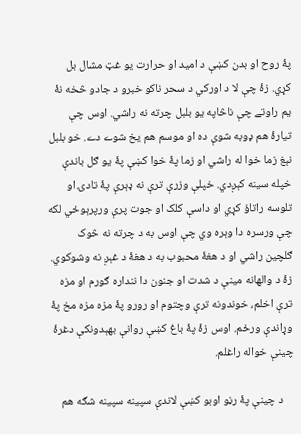پۀ روح او بدن کښې د اميد او حرارت يو غټ مشال بل کړي. زۀ چې لا د اورکي د سحر ناکو خبرو د جادو څخه نۀ يم راوتے چې ناڅاپه يو بلبل چرته نه راشي. اوس چې تيارۀ هم ډوبه شوې ده او موسم هم يخ شوے دے. خو بلبل نېغ زما خوا له راشي او زما پۀ خوا کښې پۀ يو ګل باندې خپله سينه کېږدي. خپلې وزرې ترې نه ډېرې پۀ تادۍ او تلوسه راتاؤ کړي او داسې کلک او جوت پرې ورپرېوځي لکه چې ورسره دا وېره وي چې اوس به د چرته نه څوک ګلچين راشي او د هغۀ محبوب به د هغۀ د غېږ نه وشوکوي. زۀ د والهانه مينې د شدت او جنون دا ننداره ګورم او مزه ترې اخلم، خوندونه ترې وچتوم او رورو پۀ مزه مزه مخ پۀ وړاندې ورځم. اوس زۀ پۀ باغ کښې روانې بهېدونکې دغرۀ چينې خواله راغلم.

    د چينې پۀ رڼو اوبو کښې لاندې سپينه سپينه شګه هم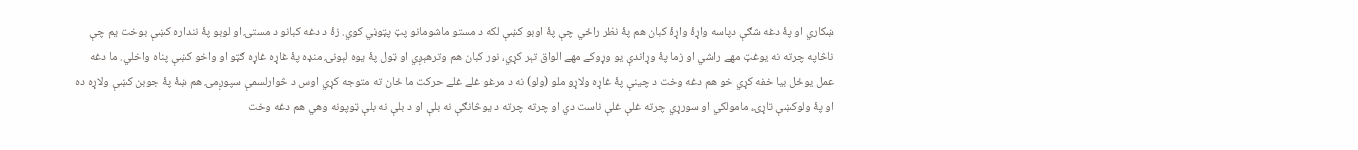ښکاري او پۀ دغه شګې دپاسه واړۀ واړۀ کبان هم پۀ نظر راځي چې پۀ اوبو کښې لکه د مستو ماشومانو پټ پټوڼي کوي. زۀ د دغه کبانو د مستۍ او لوبو پۀ ننداره کښې بوخت يم چې ناڅاپه چرته نه يوغټ مهے راشي او زما پۀ وړاندې يو وړوکے مهے الواق تېر کړي، نور کبان هم وترهېږي او ټول پۀ يوه لېونۍ منډه پۀ غاړه غاړه ګټو او واخو کښې پناه واخلي. ما دغه عمل يوځل بيا خفه کړي خو هم دغه وخت د چينې پۀ غاړه ولاړو ملو (ولو) نه د مرغو غلے غلے حرکت ما ځان ته متوجه کړي اوس د څوارلسمې سپوږمۍ هم ښۀ پۀ جوبن کښې ولاړه ده او پۀ ولوکښې تاړۍ، مامولکي او سورړي چرته غلې غلې ناست دي او چرته چرته د يوڅانګې نه بلې او د بلې نه بلې ټوپونه وهي هم دغه وخت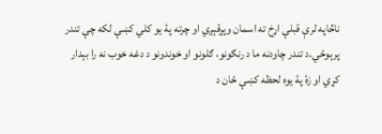ناڅاپه لرې قبلې اړخ ته اسمان وپړقېږي او چرته پۀ يو کلي کښې لکه چې تندر پرېوځي.د تندر چاودنه ما د رنګونو، ګلونو او خوندونو د دغه خوب نه را بېدار کړي او زۀ پۀ يوه لحظه کښې ځان د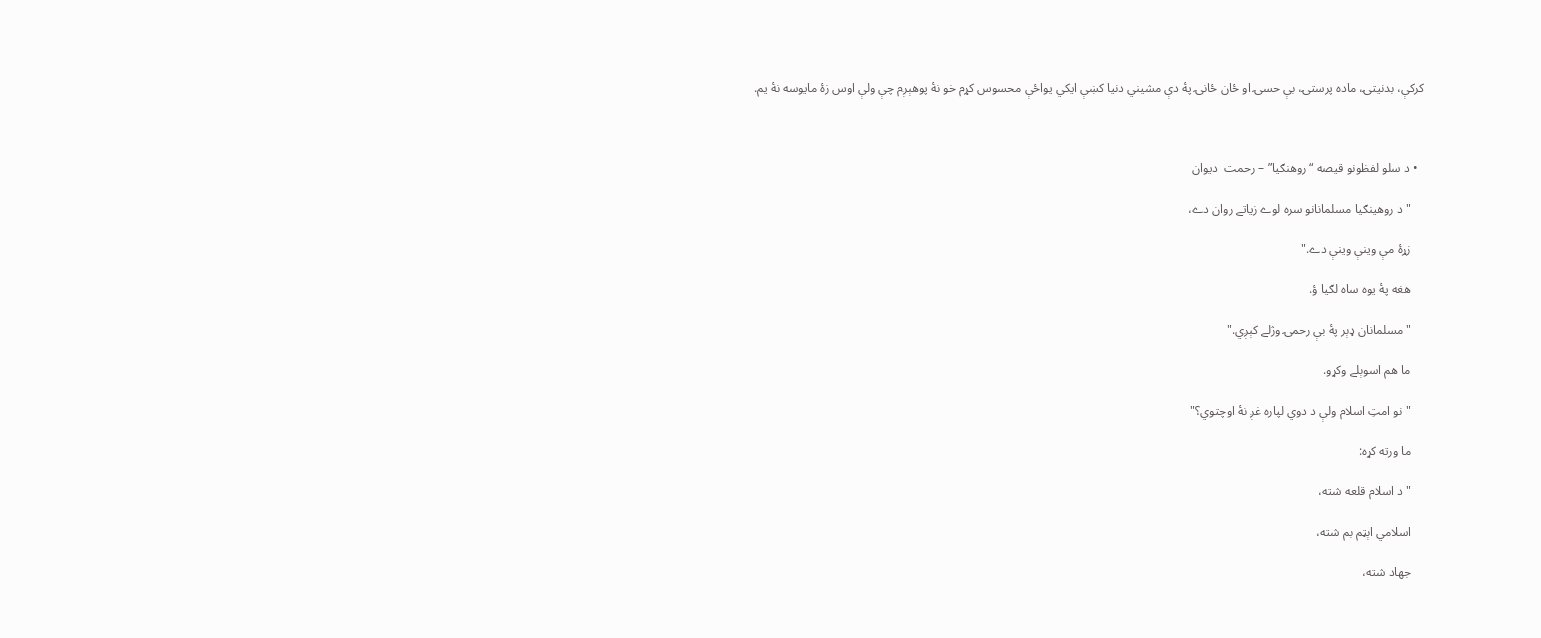کرکې، بدنيتۍ، ماده پرستۍ، بې حسۍ او ځان ځانۍ پۀ دې مشيني دنيا کښې ايکي يواځې محسوس کړم خو نۀ پوهېږم چې ولې اوس زۀ مايوسه نۀ يم.



  • د سلو لفظونو قیصه “روهنګيا” – رحمت  دیوان

    "د روهينګيا مسلمانانو سره لوے زياتے روان دے،

    زړۀ مې وينې وينې دے."

    هغه پۀ يوه ساه لګيا ؤ.

    "مسلمانان ډېر پۀ بې رحمۍ وژلے کېږي."

    ما هم اسوېلے وکړو.

    "نو امتِ اسلام ولې د دوي لپاره غږ نۀ اوچتوي؟"

    ما ورته کړه:

    "د اسلام قلعه شته،

    اسلامي اېټم بم شته،

    جهاد شته،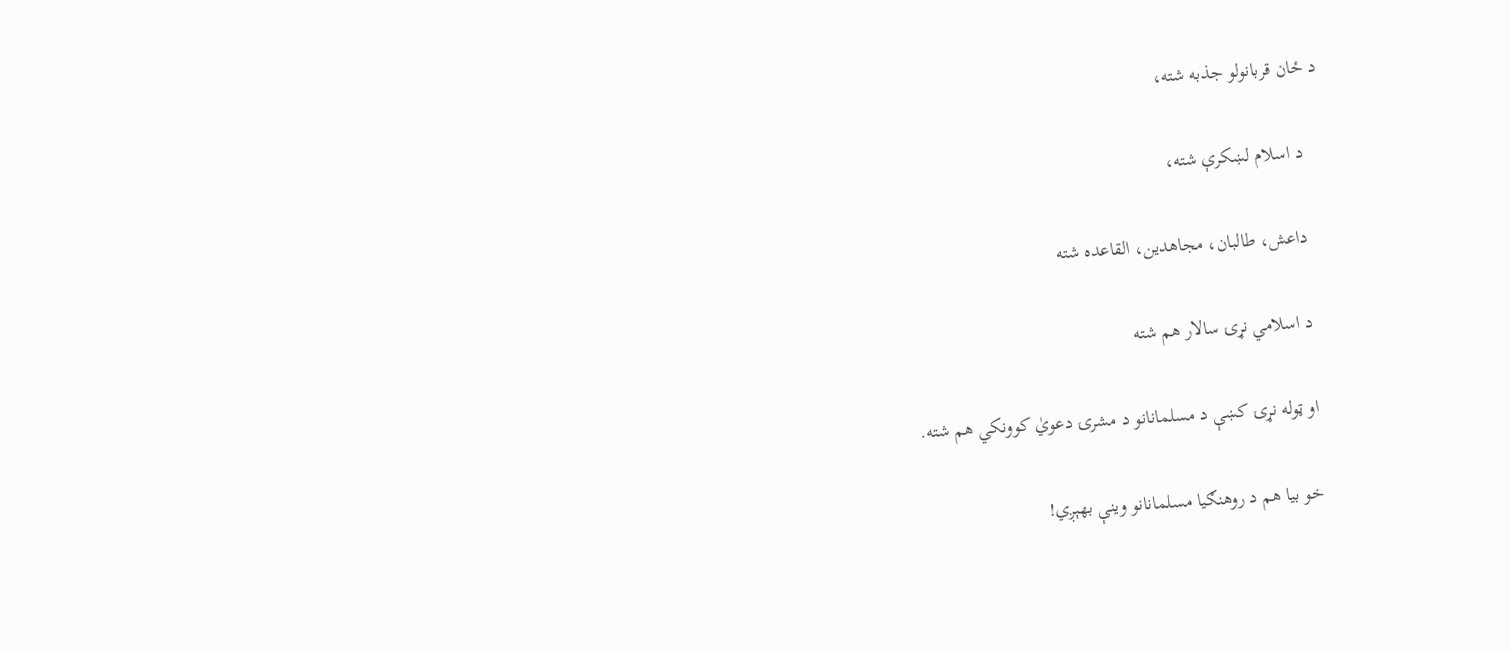د ځان قربانولو جذبه شته،

    د اسلام لښکرې شته،

    داعش، طالبان، مجاهدین، القاعده شته

    د اسلامي نړۍ سالار هم شته

    او ټوله نړۍ کښې د مسلمانانو د مشرۍ دعويٰ کوونکي هم شته.

    خو بيا هم د روهنګيا مسلمانانو وينې بهېږي!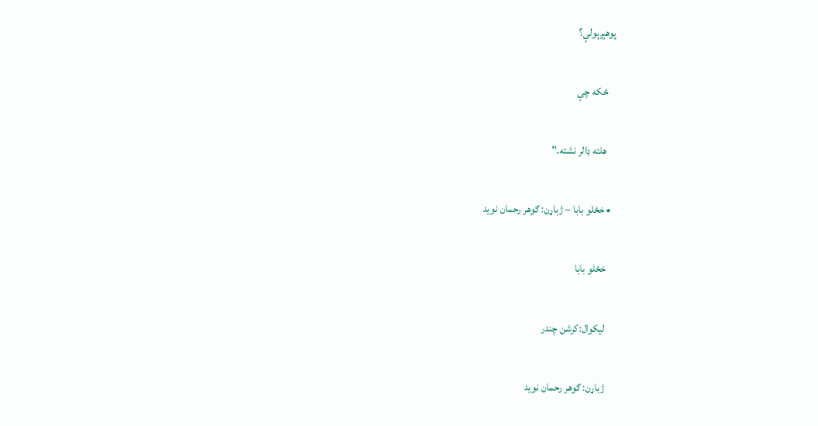پوهېږېولې؟

    ځکه چې

    هلته ډالر نشته."

  • خځلو بابا – ژباړن: ګوهر رحمان نويد

    خځلو بابا

    ليکوال:کرشن چندر

    ژباړن: ګوهر رحمان نويد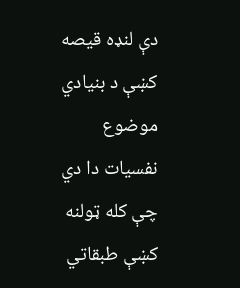دې لنډه قیصه کښې د بنیادي موضوع نفسیات دا دي چې کله ټولنه کښې طبقاتي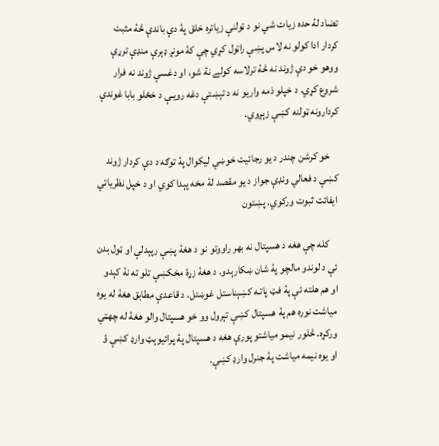تضاد لهٔ حده زیات شي نو د ټولنې زیاتره خلق پهٔ دې باندې څهٔ مثبت کردار ادا کولو نه لاس پښې راټول کړي چې کهٔ مونږ ډېرې منډې ترړې ووهو خو دې ژوند نه څهٔ ترلاسه کولے نهٔ شو، او دغسې ژوند نه فرار شروع کړي. د خپلو ذمه واریو نه د تېښتې دغه رویـې د خځلو بابا غوندې کردارونه ټولنه کښې زېږوي.

    خو کرشن چندر د یو رجائیت خوښي لیکوال پهٔ توګه د دې کردار ژوند کښې د فعالي ونډې جواز د یو مقصد لهٔ مخه پېدا کوي او د خپل نظریاتي ایفائت ثبوت ورکوي. پښتون

    کله چې هغه د هسپتال نه بهر راووتو نو د هغۀ پښې رپېدلې او ټول بدن ئې د لوندو مالچو پۀ شان ښکارېدو. د هغۀ زړۀ مخکښې تلو ته نۀ کېدو او هم هلته ئې پۀ فټ پاتـه کښېناستل غوښتل. د قاعدې مطابق هغۀ له يوه مياشت نوره هم پۀ هسپتال کښې تېرول وو خو هسپتال والو هغۀ له چهټي ورکړه. څلور نيمو مياشتو پورې هغه د هسپتال پۀ پرائيوېټ وارډ کښې ؤ او يوه نيمه مياشت پۀ جنرل وارډ کښې.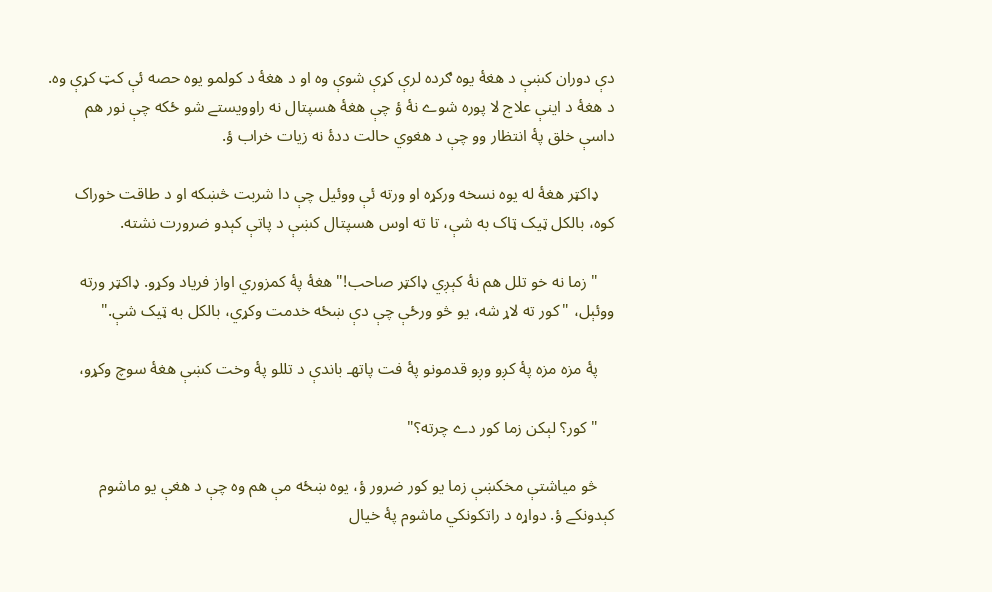دې دوران کښې د هغۀ يوه ګرده لرې کړې شوې وه او د هغۀ د کولمو يوه حصه ئې کټ کړې وه. د هغۀ د اينې علاج لا پوره شوے نۀ ؤ چې هغۀ هسپتال نه راوويستے شو ځکه چې نور هم داسې خلق پۀ انتظار وو چې د هغوي حالت ددۀ نه زیات خراب ؤ.

    ډاکټر هغۀ له يوه نسخه ورکړه او ورته ئې ووئیل چې دا شربت څښکه او د طاقت خوراک کوه، بالکل ټيک ټاک به شې، تا ته اوس هسپتال کښې د پاتې کېدو ضرورت نشته.

    " زما نه خو تلل هم نۀ کېږي ډاکټر صاحب!" هغۀ پۀ کمزوري اواز فرياد وکړو. ډاکټر ورته ووئېل، "کور ته لاړ شه، يو څو ورځې چې دې ښځه خدمت وکړي، بالکل به ټيک شې."

    پۀ مزه مزه پۀ کږو وږو قدمونو پۀ فت پاتهـ باندې د تللو پۀ وخت کښې هغۀ سوچ وکړو،

    "کور؟ لېکن زما کور دے چرته؟"

    څو مياشتې مخکښې زما يو کور ضرور ؤ، يوه ښځه مې هم وه چې د هغې يو ماشوم کېدونکے ؤ. دواړه د راتکونکي ماشوم پۀ خيال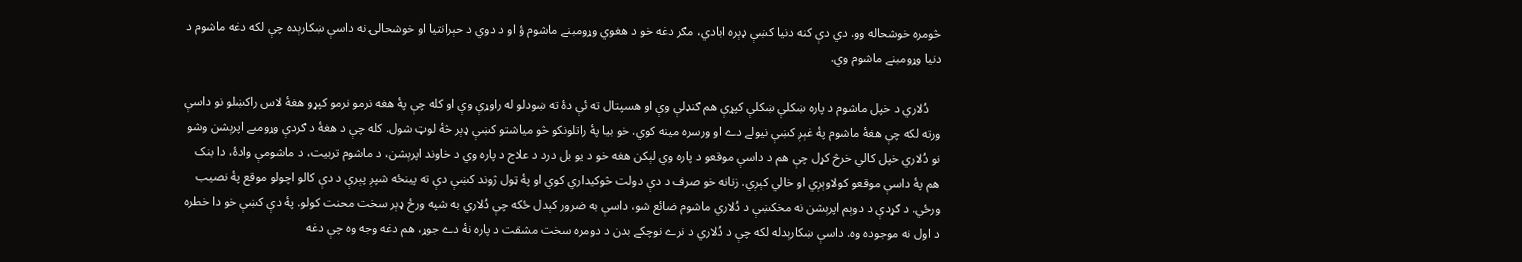څومره خوشحاله وو. دي دې کنه دنيا کښې ډېره ابادي، مګر دغه خو د هغوي وړومبنے ماشوم ؤ او د دوي د حېرانتيا او خوشحالۍ نه داسې ښکارېده چې لکه دغه ماشوم د دنيا وړومبنے ماشوم وي.

    دُلاري د خپل ماشوم د پاره ښکلې ښکلې کپړې هم ګنډلې وې او هسپتال ته ئې دۀ ته ښودلو له راوړې وې او کله چې پۀ هغه نرمو نرمو کپړو هغۀ لاس راکښلو نو داسې ورته لکه چې هغۀ ماشوم پۀ غېږ کښې نيولے دے او ورسره مينه کوي. خو بيا پۀ راتلونکو څو مياشتو کښې ډېر څۀ لوټ شول. کله چې د هغۀ د ګردې وړومبے اپرېشن وشو نو دُلاري خپل کالي خرڅ کړل چې هم د داسې موقعو د پاره وي لېکن هغه خو د يو بل درد د علاج د پاره وي د خاوند اپرېشن، د ماشوم تربيت، د ماشومې وادۀ، دا بنک هم پۀ داسې موقعو کولاوېږي او خالي کېږي. زنانه خو صرف د دې دولت څوکيداري کوي او پۀ ټول ژوند کښې دې ته پينځه شپږ پېرې د دې کالو اچولو موقع پۀ نصيب ورځي. د ګړدې د دوېم اپرېشن نه مخکښې د دُلاري ماشوم ضائع شو، داسې به ضرور کېدل ځکه چې دُلاري به شپه ورځ ډېر سخت محنت کولو. پۀ دې کښې خو دا خطره د اول نه موجوده وه. داسې ښکارېدله لکه چې د دُلاري د نرے نوچکے بدن د دومره سخت مشقت د پاره نۀ دے جوړ، هم دغه وجه وه چې دغه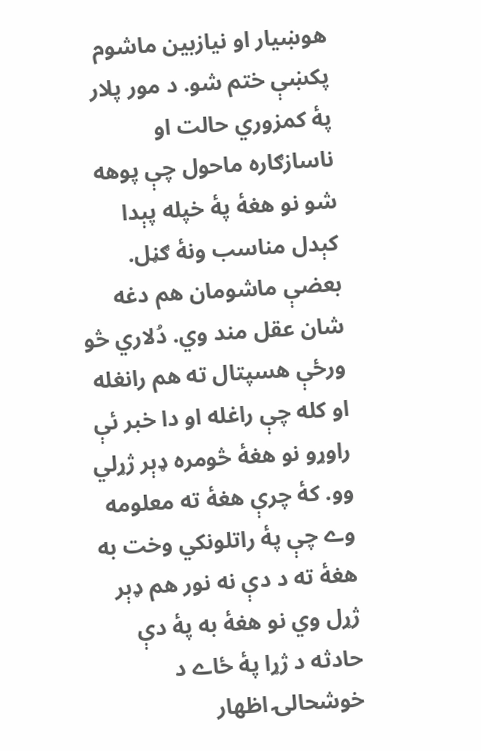هوښيار او نيازبين ماشوم پکښې ختم شو. د مور پلار پۀ کمزوري حالت او ناسازګاره ماحول چې پوهه شو نو هغۀ پۀ خپله پېدا کېدل مناسب ونۀ ګڼل. بعضې ماشومان هم دغه شان عقل مند وي. دُلاري څو ورځې هسپتال ته هم رانغله او کله چې راغله او دا خبر ئې راوړو نو هغۀ څومره ډېر ژړلي وو. کۀ چرې هغۀ ته معلومه وے چې پۀ راتلونکي وخت به هغۀ ته د دې نه نور هم ډېر ژړل وي نو هغۀ به پۀ دې حادثه د ژړا پۀ ځاے د خوشحالۍ اظهار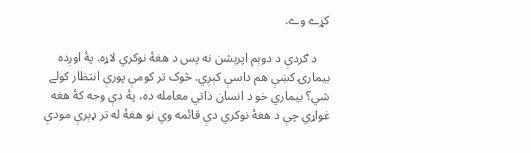کړے وے.

    د ګردې د دوېم اپرېشن نه پس د هغۀ نوکري لاړه. پۀ اوږده بيمارۍ کښې هم داسې کېږي. څوک تر کومې پورې انتظار کولے شي؟ بيماري خو د انسان ذاتي معامله ده، پۀ دې وجه کۀ هغه غواړي چې د هغۀ نوکري دې قائمه وي نو هغۀ له تر ډېرې مودې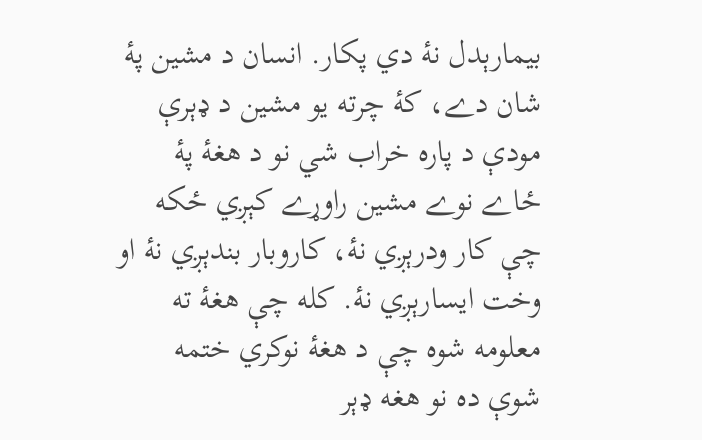بيمارېدل نۀ دي پکار. انسان د مشين پۀ شان دے، کۀ چرته يو مشين د ډېرې مودې د پاره خراب شي نو د هغۀ پۀ ځاے نوے مشين راوړے کېږي ځکه چې کار ودرېږي نۀ، کاروبار بندېږي نۀ او وخت ايسارېږي نۀ. کله چې هغۀ ته معلومه شوه چې د هغۀ نوکري ختمه شوې ده نو هغه ډېر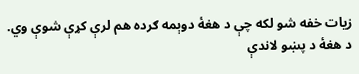زيات خفه شو لکه چې د هغۀ دوېمه ګرده هم لرې کړې شوې وي. د هغۀ د پښو لاندې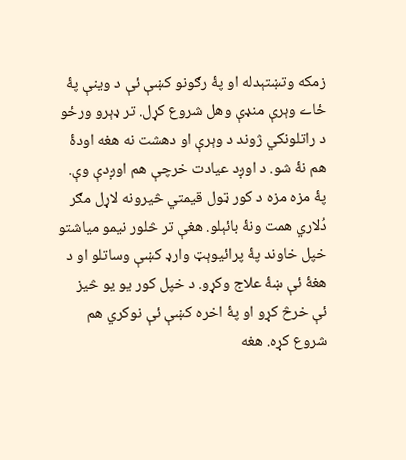زمکه وتښتېدله او پۀ رګونو کښې ئې د وينې پۀ ځاے وېرې منډې وهل شروع کړل. تر ډېرو ورځو د راتلونکي ژوند د وېرې او دهشت نه هغه اودۀ هم نۀ شو. د اوږد عیادت خرچې هم اوږدې وې. پۀ مزه مزه د کور ټول قيمتي څيرونه لاړل مګر دُلاري همت ونۀ بائېلو. هغې تر څلور نيمو مياشتو خپل خاوند پۀ پرائيوېټ وارډ کښې وساتلو او د هغۀ ئې ښۀ علاج وکړو. د خپل کور يو يو څيز ئې خرڅ کړو او پۀ اخره کښې ئې نوکري هم شروع کړه. هغه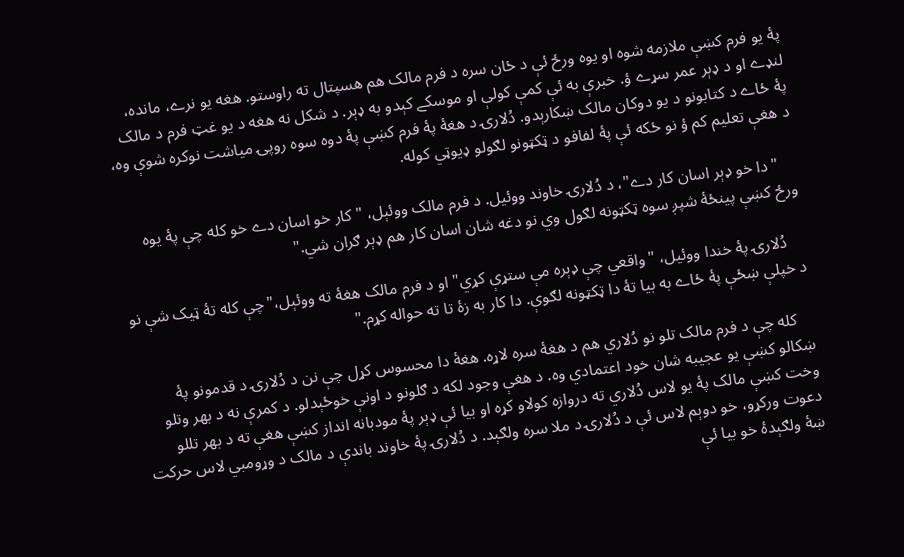پۀ يو فرم کښې ملازمه شوه او يوه ورځ ئې د ځان سره د فرم مالک هم هسپتال ته راوستو. هغه يو نرے، مانده، لنډے او د ډېر عمر سړے ؤ. خبرې به ئې کمې کولې او موسکے کېدو به ډېر. د شکل نه هغه د يو غټ فرم د مالک پۀ ځاے د کتابونو د يو دوکان مالک ښکارېدو. دُلارۍ د هغۀ پۀ فرم کښې پۀ دوه سوه روپۍ مياشت نوکره شوې وه، د هغې تعليم کم ؤ نو ځکه ئې پۀ لفافو د ټکټونو لګولو ډيوټي کوله.

    "دا خو ډېر اسان کار دے"، د دُلارۍ خاوند ووئيل. د فرم مالک ووئېل، "کار خو اسان دے خو کله چې پۀ يوه ورځ کښې پينځۀ شپږ سوه ټکټونه لګول وي نو دغه شان اسان کار هم ډېر ګران شي."

    دُلارۍ پۀ خندا ووئیل، "واقعي چې ډېره مې ستړې کړي" او د فرم مالک هغۀ ته ووئېل،"چې کله تۀ ټيک شې نو د خپلې ښځې پۀ ځاے به بيا تۀ دا ټکټونه لګوې. دا کار به زۀ تا ته حواله کړم."

    کله چې د فرم مالک تلو نو دُلاري هم د هغۀ سره لاړه. هغۀ دا محسوس کړل چې نن د دُلارۍ د قدمونو پۀ ښکالو کښې يو عجيبه شان خود اعتمادي وه. د هغې وجود لکه د ګلونو د اونې خوځېدلو. د کمرې نه د بهر وتلو وخت کښې مالک پۀ يو لاس دُلاري ته دروازه کولاو کړه او بيا ئې ډېر پۀ مودبانه انداز کښې هغې ته د بهر تللو دعوت ورکړو، خو دوېم لاس ئې د دُلارۍ د ملا سره ولګېد. د دُلارۍ پۀ خاوند باندې د مالک د وړومبي لاس حرکت ښۀ ولګېدۀ خو بيا ئې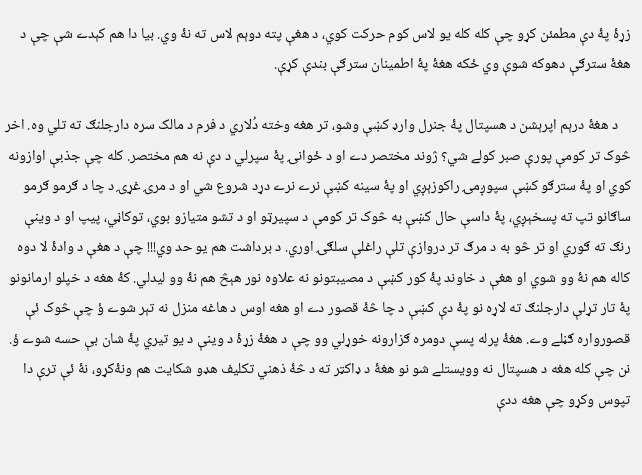زړۀ پۀ دې مطمئن کړو چې کله کله يو لاس کوم حرکت کوي، د هغې پته دوېم لاس ته نۀ وي. بيا دا هم کېدے شې چې د هغۀ سترګې دهوکه شوې وي ځکه هغۀ پۀ اطمينان سترګې بندې کړې.

    د هغۀ درېم اپرېشن د هسپتال پۀ جنرل وارډ کښې وشو، تر هغه وخته دُلاري د فرم د مالک سره دارجلنګ ته تلي وه. اخر څوک تر کومې پورې صبر کولے شي؟ ژوند مختصر دے او د ځوانۍ پۀ سپرلي د دې نه هم مختصر. کله چې جذبې اوازونه کوي او پۀ سترګو کښې سپوږمۍ راکوزېږي او پۀ سينه کښې نرے نرے دړد شروع شي او د مرۍ غړۍ د چا د ګرمو ګرمو ساګانو تپ ته پسخېږي، پۀ داسې حال کښې به څوک تر کومې د سپيرټو او د تشو متيازو بوي، توکاڼي، پيپ او د وينې رنګ ته ګوري او تر څو به د مرګ تر دروازې تلې راغلې سلګۍ اوري. د برداشت هم يو حد وي!!! چې د هغې د وادۀ لا دوه کاله هم نۀ وو شوي او هغې د خاوند پۀ کور کښې د مصيبتونو نه علاوه نور هېڅ هم نۀ وو ليدلي. کۀ هغه د خپلو ارمانونو پۀ تار تړلې دارجلنګ ته لاړه نو پۀ دې کښې د چا څۀ قصور دے او هغه اوس د هاغه منزل نه تېر شوے ؤ چې څوک ئې قصورواره ګڼلے وے. هغۀ پرله پسې دومره ګزارونه خوړلي وو چې د هغۀ زړۀ د وينې د يو تيري پۀ شان بې حسه شوے ؤ. نن چې کله هغه د هسپتال نه وويستلے شو نو هغۀ د ډاکټر ته د څۀ ذهني تکليف هډو شکايت هم ونۀکړو، نۀ ئې ترې دا تپوس وکړو چې هغه ددې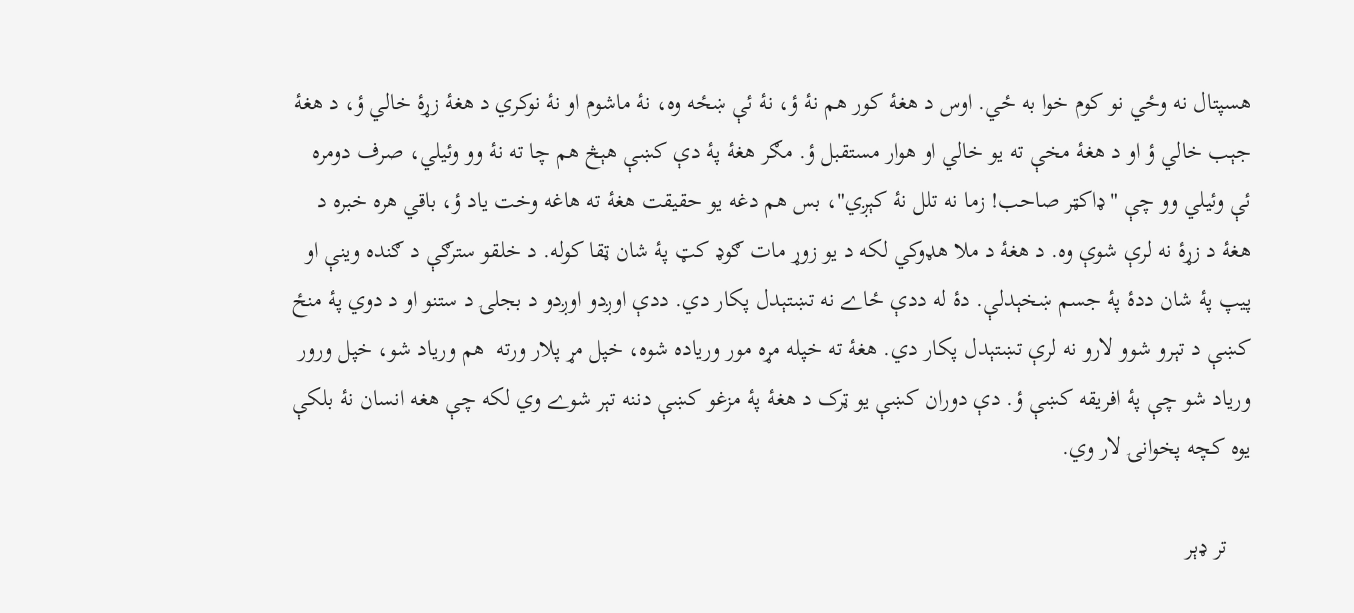هسپتال نه وځي نو کوم خوا به ځي. اوس د هغۀ کور هم نۀ ؤ، نۀ ئې ښځه وه، نۀ ماشوم او نۀ نوکري د هغۀ زړۀ خالي ؤ، د هغۀ جېب خالي ؤ او د هغۀ مخې ته يو خالي او هوار مستقبل ؤ. مګر هغۀ پۀ دې کښې هېڅ هم چا ته نۀ وو وئیلي، صرف دومره ئې وئیلي وو چې "ډاکټر صاحب! زما نه تلل نۀ کېږي"، بس هم دغه يو حقيقت هغۀ ته هاغه وخت ياد ؤ، باقي هره خبره د هغۀ د زړۀ نه لرې شوې وه. د هغۀ د ملا هډوکي لکه د يو زوړ مات ګوډ کټ پۀ شان ټقا کوله. د خلقو سترګې د ګنده وينې او پيپ پۀ شان ددۀ پۀ جسم ښخېدلې. دۀ له ددې ځاے نه تښتېدل پکار دي. ددې اوږدو اوږدو د بجلۍ د ستنو او د دوي پۀ منځ کښې د تېرو شوو لارو نه لرې تښتېدل پکار دي. هغۀ ته خپله مړه مور ورياده شوه، خپل مړ پلار ورته  هم ورياد شو، خپل ورور ورياد شو چې پۀ افريقه کښې ؤ. دې دوران کښې يو ټرک د هغۀ پۀ مزغو کښې دننه تېر شوے وي لکه چې هغه انسان نۀ بلکې يوه کچه پخوانۍ لار وي.

    تر ډېر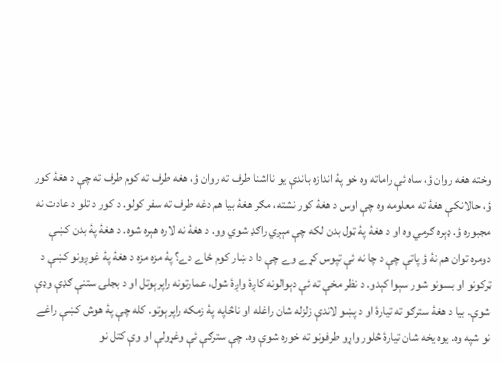وخته هغه روان ؤ، ساه ئې راماته وه خو پۀ اندازه باندې يو نااشنا طرف ته روان ؤ، هغه طرف ته کوم طرف ته چې د هغۀ کور ؤ، حالانکې هغۀ ته معلومه وه چې اوس د هغۀ کور نشته، مګر هغۀ بيا هم دغه طرف ته سفر کولو. د کور د تلو د عادت نه مجبوره ؤ. ډېره ګرمي وه او د هغۀ پۀ ټول بدن لکه چې مېږي راګډ شوي وو. د هغۀ نه لاره هېره شوه. د هغۀ پۀ بدن کښې دومره توان هم نۀ ؤ پاتې چې د چا نه ئې تپوس کړے وے چې دا د ښار کوم ځاے دے؟ پۀ مزه مزه د هغۀ پۀ غوږونو کښې د ټرکونو او بسونو شور سېوا کېدو. د نظر مخې ته ئې دېوالونه کاږۀ واږۀ شول، عمارتونه راپرېوتل او د بجلۍ ستنې ګډې وډې شوې. بيا د هغۀ سترګو ته تيارۀ او د پښو لاندې زلزله شان راغله او ناڅاپه پۀ زمکه راپرېوتو. کله چې پۀ هوش کښې راغے نو شپه وه. يوه يخه شان تيارۀ څلور واړو طرفونو ته خوره شوې وه. چې سترګې ئې وغړولې او وې کتل نو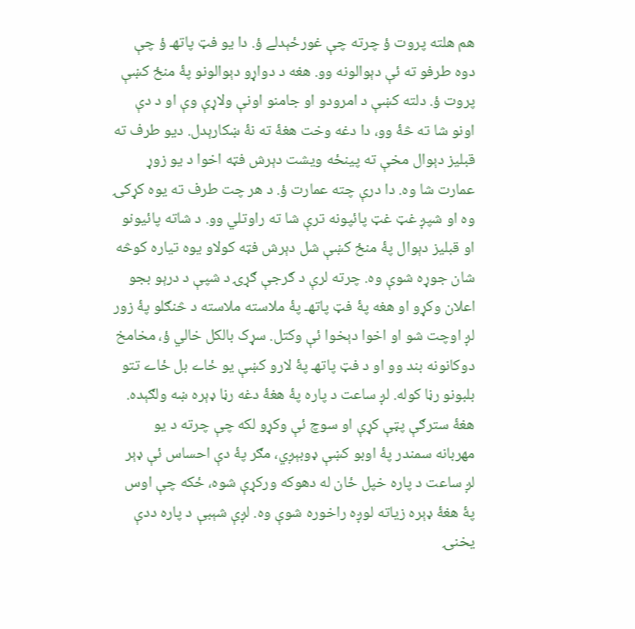هم هلته پروت ؤ چرته چې غورځېدلے ؤ. دا يو فټ پاتهـ ؤ چې دوه طرفو ته ئې دېوالونه وو. هغه د دواړو دېوالونو پۀ منځ کښې پروت ؤ. دلته کښې د امرودو او جامنو اونې ولاړې وې او د دې اونو شا ته څۀ وو، دا دغه وخت هغۀ ته نۀ ښکارېدل. ديو طرف ته قبليز دېوال مخې ته پينځه ويشت دېرش فټه اخوا د يو زوړ عمارت شا وه. دا درې چته عمارت ؤ. د هر چت طرف ته يوه کړکۍ وه او شپږ غټ غټ پائپونه ترې شا ته راوتلي وو. د شاته پائيونو او قبليز دېوال پۀ منځ کښې شل دېرش فټه کولاو يوه تياره کوڅه شان جوړه شوې وه. چرته لرې د ګرجې ګړۍ د شپې د درېو بجو اعلان وکړو او هغه پۀ فټ پاتهـ پۀ ملاسته ملاسته د څنګلو پۀ زور لږ اوچت شو او اخوا دېخوا ئې وکتل. سړک بالکل خالي ؤ، مخامخ دوکانونه بند وو او د فټ پاتهـ پۀ لارو کښې يو ځاے بل ځاے تتو بلبونو رڼا کوله. لږ ساعت د پاره پۀ هغۀ دغه رڼا ډېره ښه ولګېده. هغۀ سترګې پټې کړې او سوچ ئې وکړو لکه چې چرته د يو مهربانه سمندر پۀ اوبو کښې ډوبېږي، مګر پۀ دې احساس ئې ډېر لږ ساعت د پاره خپل ځان له دهوکه ورکړې شوه، ځکه چې اوس پۀ هغۀ ډېره زياته لوږه راخوره شوې وه. لږې شېبې د پاره ددې يخنۍ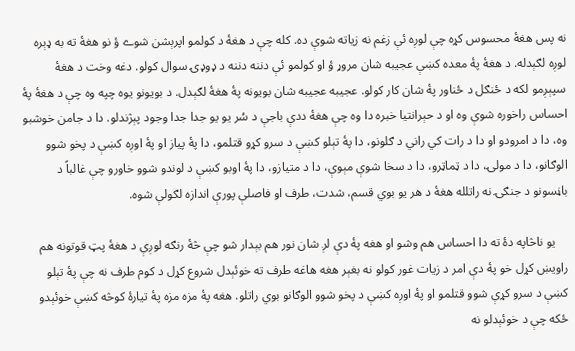نه پس هغۀ محسوس کړه چې لوږه ئې زغم نه زیاته شوې ده. کله چې د هغۀ د کولمو اپرېشن شوے ؤ نو هغۀ ته به ډېره لوږه لګېدله. د هغۀ پۀ معده کښې عجيبه شان مروړ ؤ او کولمو ئې دننه دننه د ډوډۍ سوال کولو. دغه وخت د هغۀ سپېږمو لکه د ځنګل د ځناور پۀ شان کار کولو. عجيبه عجيبه شان بويونه پۀ هغۀ لګېدل. د بويونو يوه چپه وه چې د هغۀ پۀ احساس راخوره شوې وه او د حېرانتيا خبره دا وه چې هغۀ ددې باجې د سُر يو يو جدا جدا وجود پېژندلو. دا د جامن خوشبو وه، دا د امرودو او دا د رات کي راني د ګلونو، دا پۀ تېلو کښې د سرو کړو قتلمو، دا پۀ پياز او پۀ اوږه کښې د پخو شوو الوګانو، دا د مولۍ، دا د ټماټرو، دا د سخا شوې مېوې، دا د متيازو، دا پۀ اوبو کښې د لوندو شوو خاورو چې غالباً د باڼسونو د جنګۍ نه راتلله هغۀ د هر يو بوي قسم، شدت، طرف او فاصلې پورې اندازه لګولې شوه.

    يو ناڅاپه دۀ ته دا احساس هم وشو او هغه پۀ دې لږ شان نور هم بېدار شو چې څۀ رنګه لوږې د هغۀ پټ قوتونه هم راويښ کړل خو پۀ دې امر د زيات غور کولو نه بغېر هغه هاغه طرف ته خوئېدل شروع کړل د کوم طرف نه چې پۀ تېلو کښې د سرو کړې شوو قتلمو او پۀ اوږه کښې د پخو شوو الوګانو بوي راتلو. هغه پۀ مزه مزه پۀ تيارۀ کوڅه کښې خوئېدو ځکه چې د خوئېدلو نه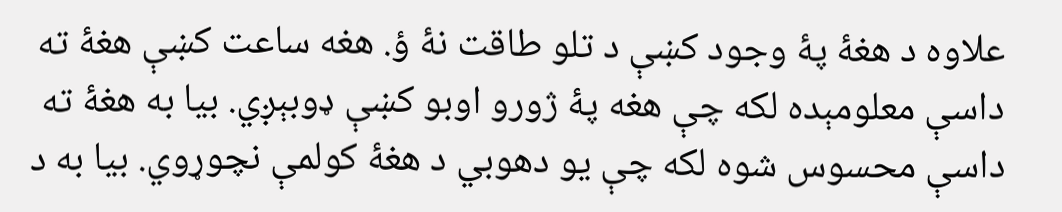علاوه د هغۀ پۀ وجود کښې د تلو طاقت نۀ ؤ. هغه ساعت کښې هغۀ ته داسې معلومېده لکه چې هغه پۀ ژورو اوبو کښې ډوبېږي. بيا به هغۀ ته داسې محسوس شوه لکه چې يو دهوبي د هغۀ کولمې نچوړوي. بيا به د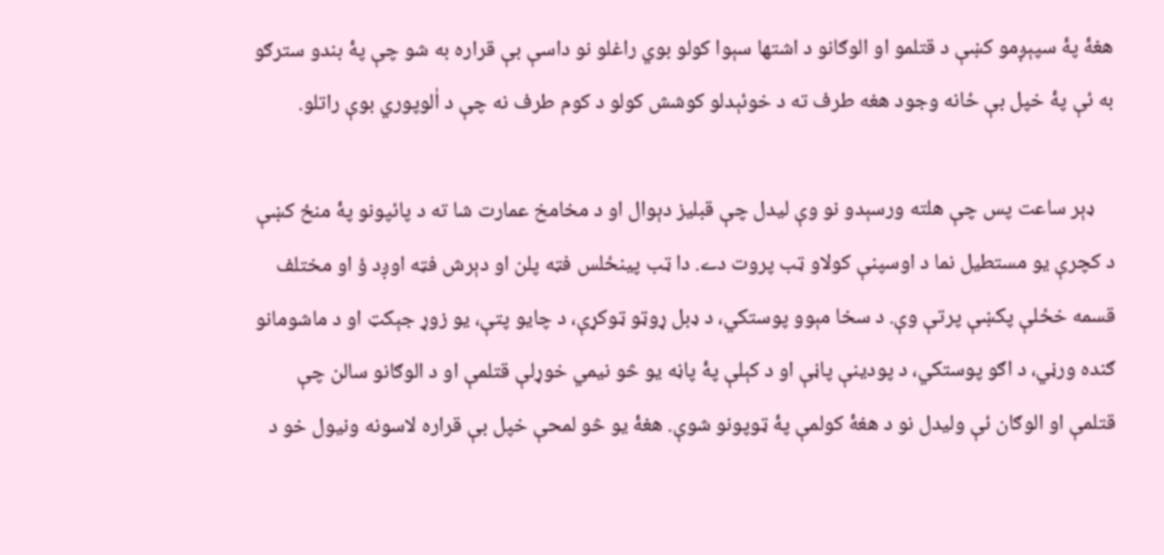هغۀ پۀ سپېږمو کښې د قتلمو او الوګانو د اشتها سېوا کولو بوي راغلو نو داسې بې قراره به شو چې پۀ بندو سترګو به ئې پۀ خپل بې ځانه وجود هغه طرف ته د خوئېدلو کوشش کولو د کوم طرف نه چې د اٰلوپوري بوې راتلو.

    ډېر ساعت پس چې هلته ورسېدو نو وې ليدل چې قبليز دېوال او د مخامخ عمارت شا ته د پائپونو پۀ منځ کښې د کچرې يو مستطيل نما د اوسپنې کولاو ټب پروت دے. دا ټب پينځلس فټه پلن او دېرش فټه اوږد ؤ او مختلف قسمه خځلې پکښې پرتې وې. د سخا مېوو پوستکي، د ډبل ړوټو ټوکړې، د چايو پتې، يو زوړ جېکټ او د ماشومانو ګنده ورڼي، د اګو پوستکي، د پودينې پاڼې او د کېلې پۀ پاڼه يو څو نيمي خوړلې قتلمې او د الوګانو سالن چې قتلمې او الوګان ئې وليدل نو د هغۀ کولمې پۀ ټوپونو شوې. هغۀ يو څو لمحې خپل بې قراره لاسونه ونيول خو د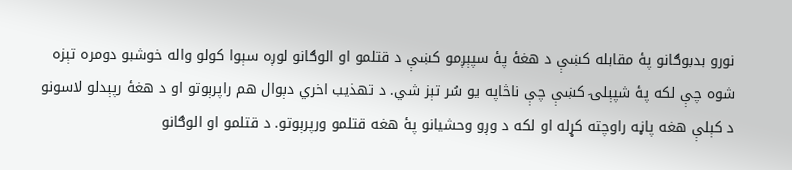نورو بدبوګانو پۀ مقابله کښې د هغۀ پۀ سپېږمو کښې د قتلمو او الوګانو لوږه سېوا کولو واله خوشبو دومره تېزه شوه چې لکه پۀ شپېلۍ کښې چې ناڅاپه يو سُر تېز شي. د تهذيب اخري دېوال هم راپرېوتو او د هغۀ رپېدلو لاسونو د کېلې هغه پاڼه راوچته کړله او لکه د وږو وحشيانو پۀ هغه قتلمو ورپرېوتو. د قتلمو او الوګانو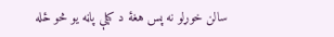سالن خوړلو نه پس هغۀ د کېلې پاڼه يو څو ځله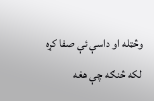وڅټله او داسې ئې صفا کړه لکه څنګه چې هغه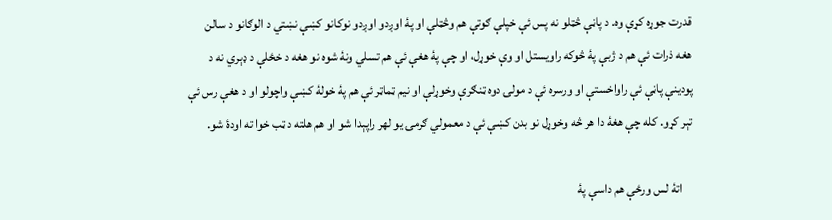قدرت جوړه کړې وه. د پاڼې څټلو نه پس ئې خپلې ګوتې هم وڅټلې او پۀ اوږدو اوږدو نوکانو کښې نښتي د الوګانو د سالن هغه ذرات ئې هم د ژبې پۀ څوکه راويستل او وې خوړل، او چې پۀ هغې ئې هم تسلي ونۀ شوه نو هغه د خځلې د ډېري نه د پودينې پاڼې ئې راواخستې او ورسره ئې د مولۍ دوه ټنګرې وخوړلې او نيم ټماټر ئې هم پۀ خولۀ کښې واچولو او د هغې رس ئې تېر کړو. کله چې هغۀ دا هر څه وخوړل نو بدن کښې ئې د معمولي ګرمۍ يو لهر راپېدا شو او هم هلته د ټب خوا ته اودۀ شو.

    اتۀ لس ورځې هم داسې پۀ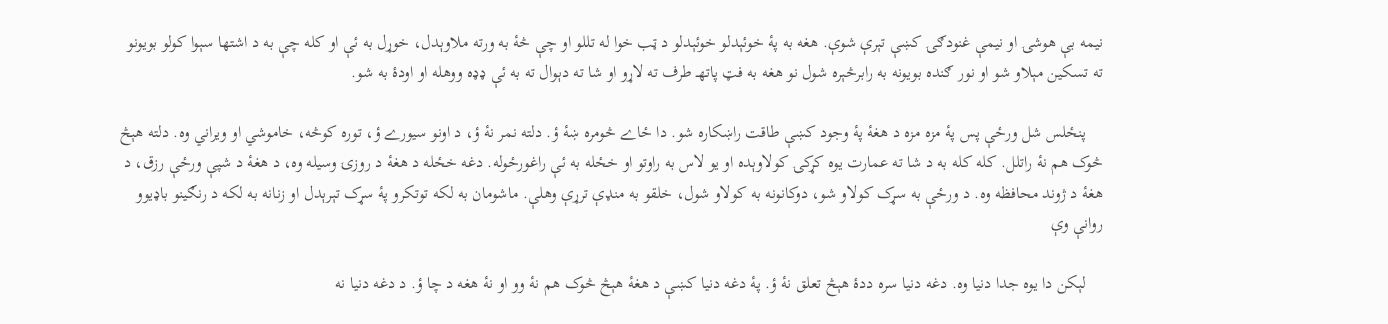نيمه بې هوشۍ او نيمې غنودګۍ کښې تېرې شوې. هغه به پۀ خوئېدلو خوئېدلو د ټب خوا له تللو او چې څۀ به ورته ملاوېدل، خوړل به ئې او کله چې به د اشتها سېوا کولو بويونو ته تسکين مېلاو شو او نور ګنده بويونه به رابرڅېره شول نو هغه به فټ پاتهـ طرف ته لاړو او شا ته دېوال ته به ئې ډډه ووهله او اودۀ به شو.

    پنځلس شل ورځې پس پۀ مزه مزه د هغۀ پۀ وجود کښې طاقت راښکاره شو. دا ځاے څومره ښۀ ؤ. دلته نمر نۀ ؤ، د اونو سیورے ؤ، توره کوڅه، خاموشي او ويراني وه. دلته هېڅ څوک هم نۀ راتلل. کله کله به د شا ته عمارت يوه کړکۍ کولاوېده او يو لاس به راوتو او خځله به ئې راغورځوله. دغه خځله د هغۀ د روزۍ وسيله وه، د هغۀ د شپې ورځې رزق، د هغۀ د ژوند محافظه وه. د ورځې به سړک کولاو شو، دوکانونه به کولاو شول، خلقو به منډې ترړې وهلې. ماشومان به لکه توتکرو پۀ سړک تېرېدل او زنانه به لکه د رنګينو باډيوو روانې وې

    لېکن دا يوه جدا دنيا وه. دغه دنيا سره ددۀ هېڅ تعلق نۀ ؤ. پۀ دغه دنيا کښې د هغۀ هېڅ څوک هم نۀ وو او نۀ هغه د چا ؤ. د دغه دنيا نه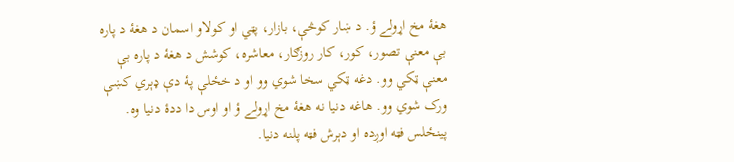هغۀ مخ اړولے ؤ. د ښار کوڅې، بازار، پټي او کولاو اسمان د هغۀ د پاره بې معنې تصور، کور، کار روزګار، معاشره، کوشش د هغۀ د پاره بې معنې ټکي وو. دغه ټکي سخا شوي وو او د خځلې پۀ دې ډېري کښې ورک شوي وو. هاغه دنيا نه هغۀ مخ اړولے ؤ او اوس دا ددۀ دنيا وه. پينځلس فټه اوږده او دېرش فټه پلنه دنیا.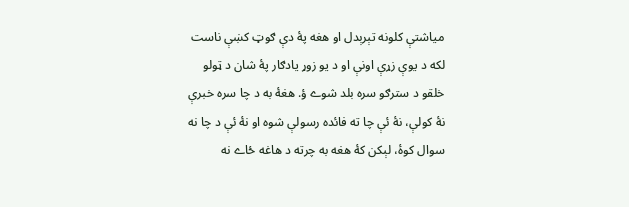مياشتې کلونه تېرېدل او هغه پۀ دې ګوټ کښې ناست لکه د يوې زړې اونې او د يو زوړ يادګار پۀ شان د ټولو خلقو د سترګو سره بلد شوے ؤ. هغۀ به د چا سره خبرې نۀ کولې، نۀ ئې چا ته فائده رسولې شوه او نۀ ئې د چا نه سوال کوۀ، لېکن کۀ هغه به چرته د هاغه ځاے نه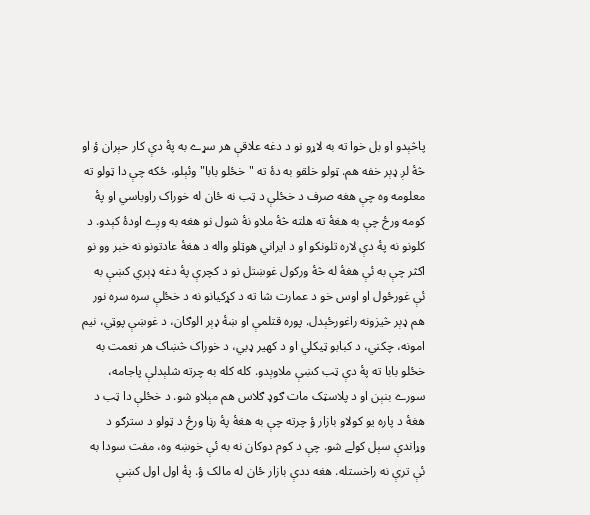پاڅېدو او بل خوا ته به لاړو نو د دغه علاقې هر سړے به پۀ دې کار حېران ؤ او څۀ لږ ډېر خفه هم. ټولو خلقو به دۀ ته "خځلو بابا" وئېلو، ځکه چې دا ټولو ته معلومه وه چې هغه صرف د خځلې د ټب نه ځان له خوراک راوباسي او پۀ کومه ورځ چې به هغۀ ته هلته څۀ ملاو نۀ شول نو هغه به وږے اودۀ کېدو. د کلونو نه پۀ دې لاره تلونکو او د ايراني هوټلو واله د هغۀ عادتونو نه خبر وو نو اکثر چې به ئې هغۀ له څۀ ورکول غوښتل نو د کچرې پۀ دغه ډېري کښې به ئې غورځول او اوس خو د عمارت شا ته د کړکيانو نه د خځلې سره سره نور هم ډېر څيزونه راغورځېدل. پوره قتلمې او ښۀ ډېر الوګان، د غوښې پوټي، نيم امونه، چکني، د کبابو ټيکلي او د کهير ډبي، د خوراک څښاک هر نعمت به خځلو بابا ته پۀ دې ټب کښې ملاوېدو. کله کله به چرته شلېدلې پاجامه، سورے بنېن او د پلاسټک مات ګوډ ګلاس هم مېلاو شو. د خځلې دا ټب د هغۀ د پاره يو کولاو بازار ؤ چرته چې به هغۀ پۀ رڼا ورځ د ټولو د سترګو د وړاندې سېل کولے شو. چې د کوم دوکان نه به ئې خوښه وه، مفت سودا به ئې ترې نه راخستله. هغه ددې بازار ځان له مالک ؤ. پۀ اول اول کښې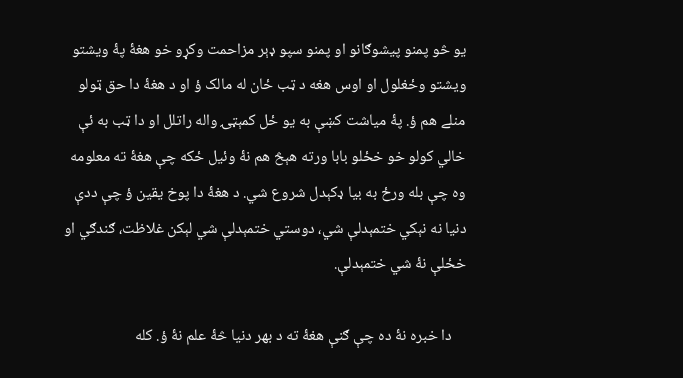يو څو پمنو پيشوګانو او پمنو سپو ډېر مزاحمت وکړو خو هغۀ پۀ ويشتو ويشتو وځغلول او اوس هغه د ټب ځان له مالک ؤ او د هغۀ دا حق ټولو منلے هم ؤ. پۀ مياشت کښې به يو ځل کمېټۍ واله راتلل او دا ټب به ئې خالي کولو خو خځلو بابا ورته هېڅ هم نۀ وئیل ځکه چې هغۀ ته معلومه وه چې بله ورځ به بيا ډکېدل شروع شي. د هغۀ دا پوخ يقين ؤ چې ددې دنيا نه نېکي ختمېدلې شي، دوستي ختمېدلې شي لېکن غلاظت، ګندګي او خځلې نۀ شي ختمېدلې.

    دا خبره نۀ ده چې ګنې هغۀ ته د بهر دنيا څۀ علم نۀ ؤ. کله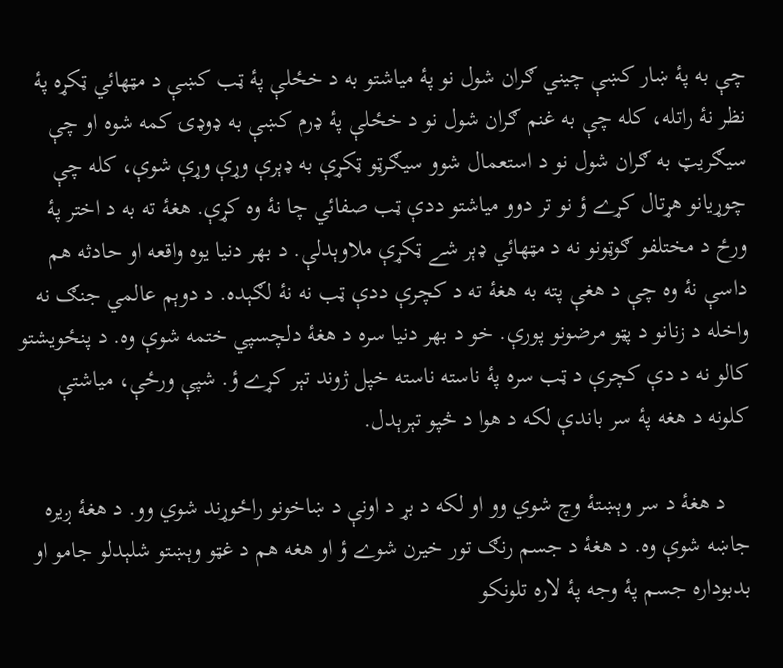چې به پۀ ښار کښې چيني ګران شول نو پۀ مياشتو به د خځلې پۀ ټب کښې د مټهائي ټکړه پۀ نظر نۀ راتله، کله چې به غنم ګران شول نو د خځلې پۀ ډرم کښې به ډوډۍ کمه شوه او چې سيګريټ به ګران شول نو د استعمال شوو سيګرټو ټکړې به ډېرې وړې وړې شوې، کله چې چوړيانو هړتال کړے ؤ نو تر دوو مياشتو ددې ټب صفائي چا نۀ وه کړې. هغۀ ته به د اختر پۀ ورځ د مختلفو ګوټونو نه د مټهائي ډېر شے ټکړې ملاوېدلې. د بهر دنيا يوه واقعه او حادثه هم داسې نۀ وه چې د هغې پته به هغۀ ته د کچرې ددې ټب نه نۀ لګېده. د دوېم عالمي جنګ نه واخله د زنانو د پټو مرضونو پورې. خو د بهر دنيا سره د هغۀ دلچسپي ختمه شوې وه. د پنځویشتو کالو نه د دې کچرې د ټب سره پۀ ناسته ناسته خپل ژوند تېر کړے ؤ. شپې ورځې، مياشتې کلونه د هغه پۀ سر باندې لکه د هوا د څپو تېرېدل.

    د هغۀ د سر وېښتۀ وچ شوي وو او لکه د بړ د اونې د ښاخونو راځوړند شوي وو. د هغۀ ږيره جاښه شوې وه. د هغۀ د جسم رنګ تور خيرن شوے ؤ او هغه هم د غټو وېښتو شلېدلو جامو او بدبوداره جسم پۀ وجه پۀ لاره تلونکو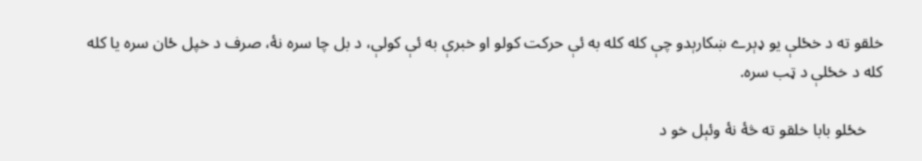خلقو ته د خځلې يو ډېرے ښکارېدو چې کله کله به ئې حرکت کولو او خبرې به ئې کولې، د بل چا سره نۀ، صرف د خپل ځان سره يا کله کله د خځلې د ټب سره.

    خځلو بابا خلقو ته څۀ نۀ وئېل خو د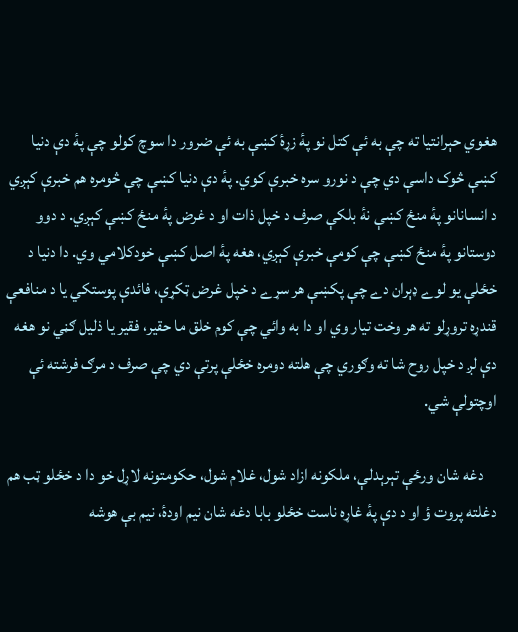هغوي حېرانتيا ته چې به ئې کتل نو پۀ زړۀ کښې به ئې ضرور دا سوچ کولو چې پۀ دې دنيا کښې څوک داسې دي چې د نورو سره خبرې کوي. پۀ دې دنيا کښې چې څومره هم خبرې کېږي د انسانانو پۀ منځ کښې نۀ بلکې صرف د خپل ذات او د غرض پۀ منځ کښې کېږي. د دوو دوستانو پۀ منځ کښې چې کومې خبرې کېږي، هغه پۀ اصل کښې خودکلامي وي. دا دنيا د خځلې يو لوے ډېران دے چې پکښې هر سړے د خپل غرض ټکړې، فائدې پوستکي يا د منافعې قندړه تروړلو ته هر وخت تيار وي او دا به وائي چې کوم خلق ما حقير، فقير يا ذليل ګڼي نو هغه دې لږ د خپل روح شا ته وګوري چې هلته دومره خځلې پرتې دي چې صرف د مرګ فرشته ئې اوچتولې شي.

    دغه شان ورځې تېرېدلې، ملکونه ازاد شول، غلام شول، حکومتونه لاړل خو دا د خځلو ټب هم دغلته پروت ؤ او د دې پۀ غاړه ناست خځلو بابا دغه شان نيم اودۀ، نيم بې هوشه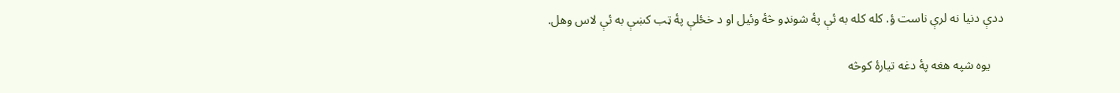ددې دنيا نه لرې ناست ؤ. کله کله به ئې پۀ شونډو څۀ وئیل او د خځلې پۀ ټب کښې به ئې لاس وهل.

    يوه شپه هغه پۀ دغه تيارۀ کوڅه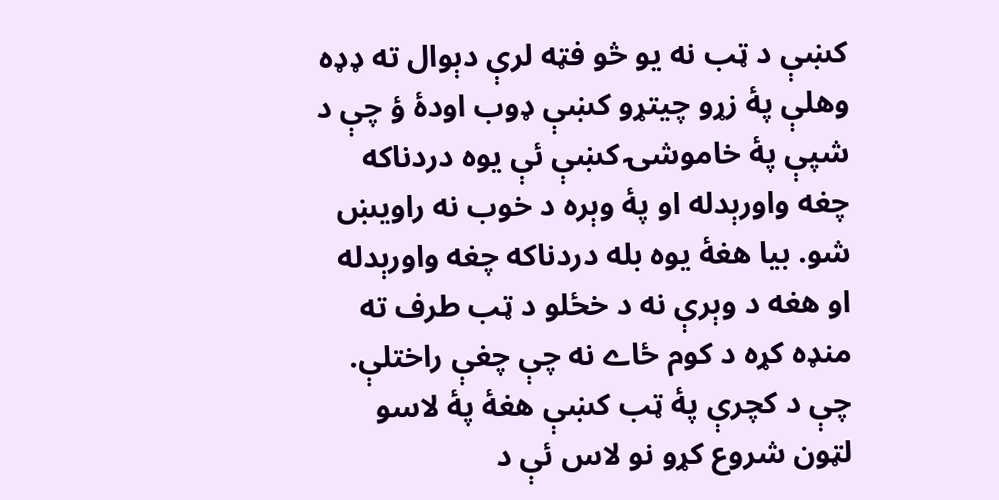کښې د ټب نه يو څو فټه لرې دېوال ته ډډه وهلې پۀ زړو چيتړو کښې ډوب اودۀ ؤ چې د شپې پۀ خاموشۍ کښې ئې يوه دردناکه چغه واورېدله او پۀ وېره د خوب نه راويښ شو. بيا هغۀ يوه بله دردناکه چغه واورېدله او هغه د وېرې نه د خځلو د ټب طرف ته منډه کړه د کوم ځاے نه چې چغې راختلې. چې د کچرې پۀ ټب کښې هغۀ پۀ لاسو لټون شروع کړو نو لاس ئې د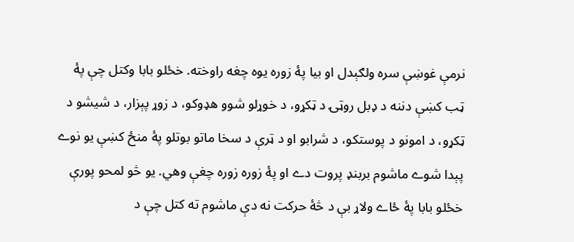نرمې غوښې سره ولګېدل او بيا پۀ زوره يوه چغه راوخته. خځلو بابا وکتل چې پۀ ټب کښې دننه د ډبل روټۍ د ټکړو، د خوړلو شوو هډوکو، د زوړ پېزار، د شيشو د ټکړو، د امونو د پوستکو، د شرابو او د ټرې د سخا ماتو بوتلو پۀ منځ کښې يو نوے پېدا شوے ماشوم بربنډ پروت دے او پۀ زوره زوره چغې وهي. يو څو لمحو پورې خځلو بابا پۀ ځاے ولاړ بې د څۀ حرکت نه دې ماشوم ته کتل چې د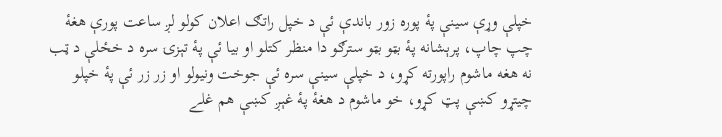خپلې وړې سينې پۀ پوره زور باندې ئې د خپل راتګ اعلان کولو لږ ساعت پورې هغۀ چپ چاپ، پرېشانه پۀ بټو بټو سترګو دا منظر کتلو او بيا ئې پۀ تېزۍ سره د خځلې د ټب نه هغه ماشوم راپورته کړو، د خپلې سينې سره ئې جوخت ونيولو او زر زر ئې پۀ خپلو چيتړو کښې پټ کړو، خو ماشوم د هغۀ پۀ غېږ کښې هم غلے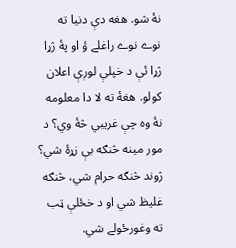نۀ شو. هغه دې دنيا ته نوے نوے راغلے ؤ او پۀ ژړا ژړا ئې د خپلې لوږې اعلان کولو. هغۀ ته لا دا معلومه نۀ وه چې غريبي څۀ وي؟ د مور مينه څنګه بې زړۀ شي؟ ژوند څنګه حرام شي، څنګه غليظ شي او د خځلې ټب ته وغورځولے شي.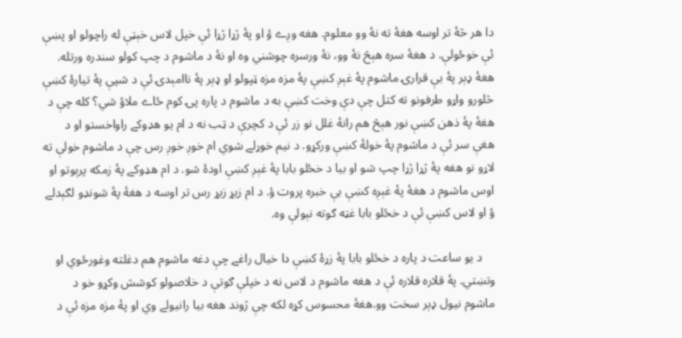دا هر څۀ تر اوسه هغۀ ته نۀ وو معلوم. هغه وږے ؤ او پۀ ژړا ژړا ئې خپل لاس خېټې له راچولو او پښې ئې خوځولې. د هغۀ سره هېڅ نۀ وو، نۀ ورسره چوشني وه او نۀ د ماشوم د چپ کولو سندره ورتله. هغۀ ډېر پۀ بې قرارۍ ماشوم پۀ غېږ کښې پۀ مزه مزه ټپولو او ډېر پۀ ناامېدۍ ئې د شپې پۀ تيارۀ کښې څلورو واړو طرفونو ته کتل چې دې وخت کښې به د ماشوم د پاره پۍ کوم ځاے ملاؤ شي؟ کله چې د هغۀ پۀ ذهن کښې نور هېڅ هم رانۀ غلل نو زر ئې د کچرې د ټب نه د ام يو هډوکے راواخستو او د هغې سر ئې د ماشوم پۀ خولۀ کښې ورکړو. د نيم خوړلے شوي ام خوږ خوږ رس چې د ماشوم خولې ته لاړو نو هغه پۀ ژړا ژړا چپ شو او بيا د خځلو بابا پۀ غېږ کښې اودۀ شو. د ام هډوکے پۀ زمکه پرېوتو او اوس ماشوم د هغۀ پۀ غېږه کښې بې خبره پروت ؤ. د ام زيړ زيړ رس تر اوسه د هغۀ پۀ شونډو لګېدلے ؤ او لاس کښې ئې د خځلو بابا غټه ګوته نېولې وه.

    د يو ساعت د پاره د خځلو بابا پۀ زړۀ کښې دا خيال راغے چې دغه ماشوم هم دغلته وغورځوي او وتښتي. پۀ قلاره قلاره ئې د هغه ماشوم د لاس نه د خپلې ګوتې د خلاصولو کوشش وکړو خو د ماشوم نيول ډېر سخت وو.هغۀ محسوس کړه لکه چې ژوند هغه بيا رانيولے وي او پۀ مزه مزه ئې د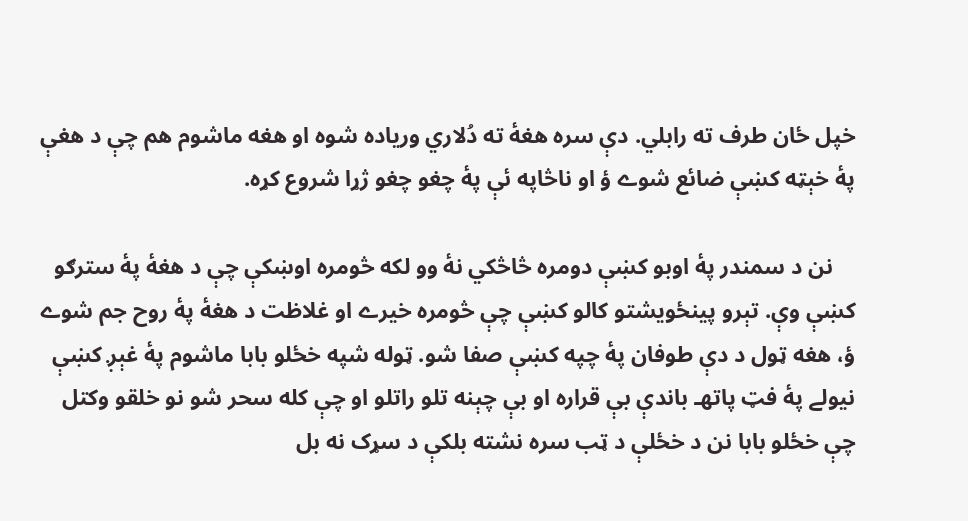خپل ځان طرف ته رابلي. دې سره هغۀ ته دُلاري ورياده شوه او هغه ماشوم هم چې د هغې پۀ خېټه کښې ضائع شوے ؤ او ناڅاپه ئې پۀ چغو چغو ژړا شروع کړه.

    نن د سمندر پۀ اوبو کښې دومره څاڅکي نۀ وو لکه څومره اوښکې چې د هغۀ پۀ سترګو کښې وې. تېرو پینځويشتو کالو کښې چې څومره خيرے او غلاظت د هغۀ پۀ روح جم شوے ؤ، هغه ټول د دې طوفان پۀ چپه کښې صفا شو. ټوله شپه خځلو بابا ماشوم پۀ غېږ کښې نيولے پۀ فټ پاتهـ باندې بې قراره او بې چېنه تلو راتلو او چې کله سحر شو نو خلقو وکتل چې خځلو بابا نن د خځلې د ټب سره نشته بلکې د سړک نه بل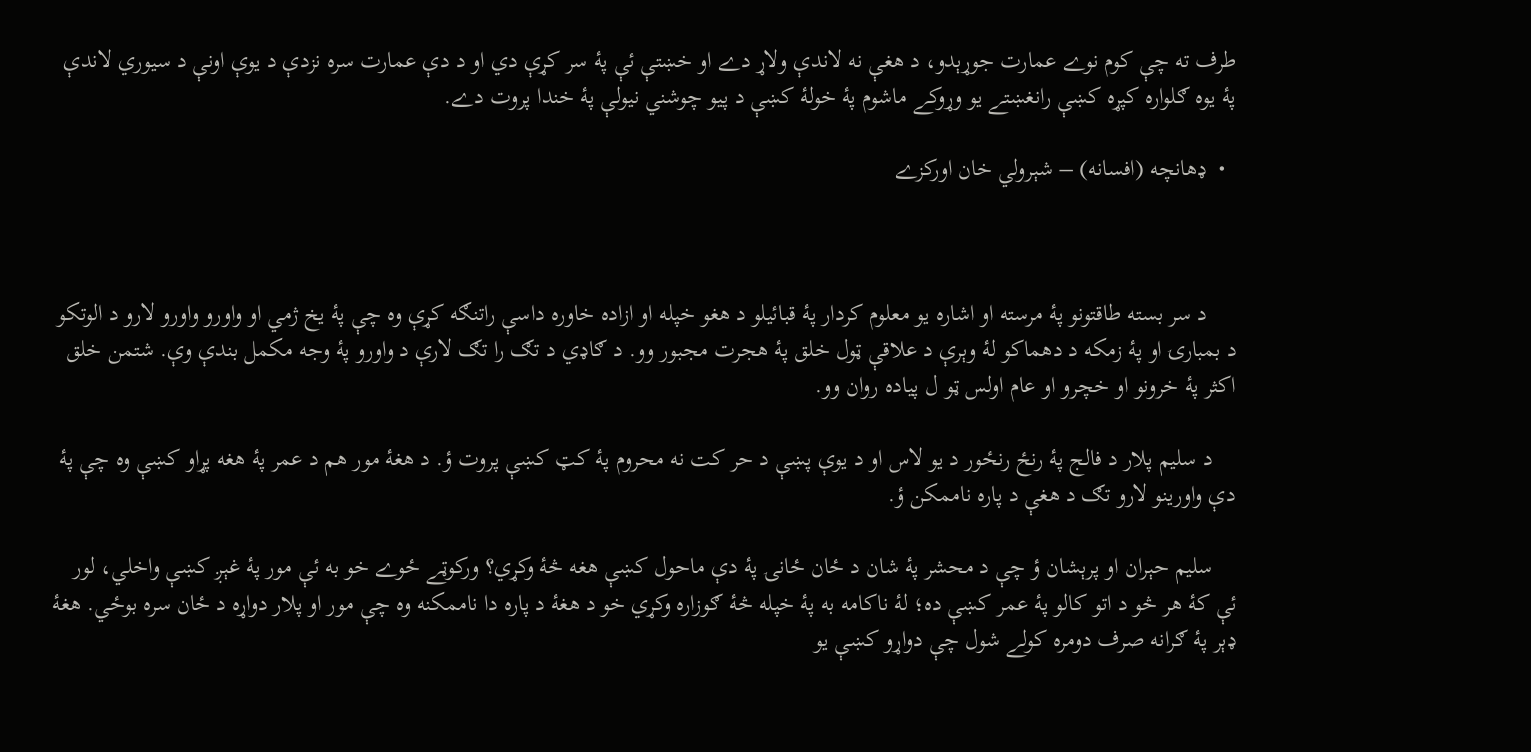طرف ته چې کوم نوے عمارت جوړېدو، د هغې نه لاندې ولاړ دے او خښتې ئې پۀ سر کړې دي او د دې عمارت سره نزدې د يوې اونې د سيوري لاندې پۀ يوه ګلواره کپړه کښې رانغښتے يو وړوکے ماشوم پۀ خولۀ کښې د پيو چوشني نیولې پۀ خندا پروت دے.

  •  ډهانچه (افسانه) – شېرولي خان اورکزے



     د سر بسته طاقتونو پۀ مرسته او اشاره یو معلوم کردار پۀ قبائیلو د هغو خپله او ازاده خاوره داسې راتنګه کړې وه چې پۀ يخ ژمي او واورو واورو لارو د الوتکو د بمبارۍ او پۀ زمکه د دهماکو لۀ وېرې د علاقې ټول خلق پۀ هجرت مجبور وو. د ګاډي د تګ را تګ لارې د واورو پۀ وجه مکمل بندې وې. شتمن خلق اکثر پۀ خرونو او خچرو او عام اولس ټو ل پیاده روان وو.

    د سلیم پلار د فالج پۀ رنځ رنځور د یو لاس او د یوې پښې د حر کت نه محروم پۀ کټ کښې پروت ؤ. د هغۀ مور هم د عمر پۀ هغه پړاو کښې وه چې پۀ دې واورینو لارو تګ د هغې د پاره ناممکن ؤ.

    سلیم حېران او پرېشان ؤ چې د محشر پۀ شان د ځان ځانۍ پۀ دې ماحول کښې هغه څۀ وکړي؟ ورکوټے ځوے خو به ئې مور پۀ غېږ کښې واخلي، لور ئې کۀ هر څو د اتو کالو پۀ عمر کښې ده؛ لۀ ناکامه به پۀ خپله څۀ ګوزاره وکړي خو د هغۀ د پاره دا ناممکنه وه چې مور او پلار دواړه د ځان سره بوځي. هغۀ ډېر پۀ ګرانه صرف دومره کولے شول چې دواړو کښې یو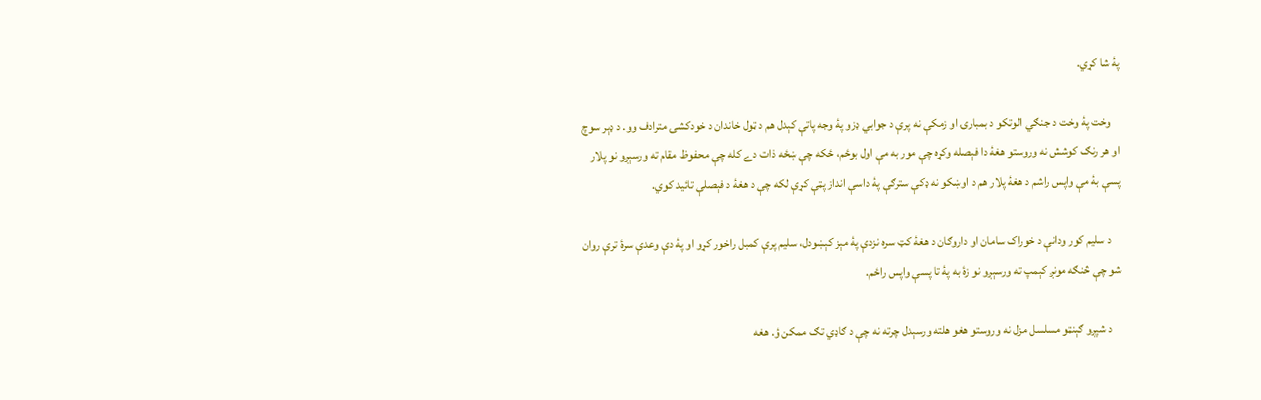پۀ شا کړي.

    وخت پۀ وخت د جنګي الوتکو د بمبارۍ او زمکې نه پرې د جوابي ډزو پۀ وجه پاتې کېدل هم د ټول خاندان د خودکشۍ مترادف وو. د ډېر سوچ او هر رنګ کوشش نه وروستو هغۀ دا فېصله وکړه چې مور به مې اول بوځم، ځکه چې ښځه ذات دے کله چې محفوظ مقام ته ورسېږو نو پلار پسې بۀ مې واپس راشم د هغۀ پلار هم د اوښکو نه ډکې سترګې پۀ داسې انداز پټې کړې لکه چې د هغۀ د فېصلې تائید کوي.

    د سلیم کور ودانې د خوراک سامان او داروګان د هغۀ کټ سره نزدې پۀ مېز کېښودل، سلیم پرې کمبل راخور کړو او پۀ دې وعدې سرۀ ترې روان شو چې څنګه مونږ کېمپ ته ورسېږو نو زۀ به پۀ تا پسې واپس راځم.

    د شپږو ګېنټو مسلسل مزل نه وروستو هغو هلته ورسېدل چرته نه چې د ګاډي تګ ممکن ؤ. هغه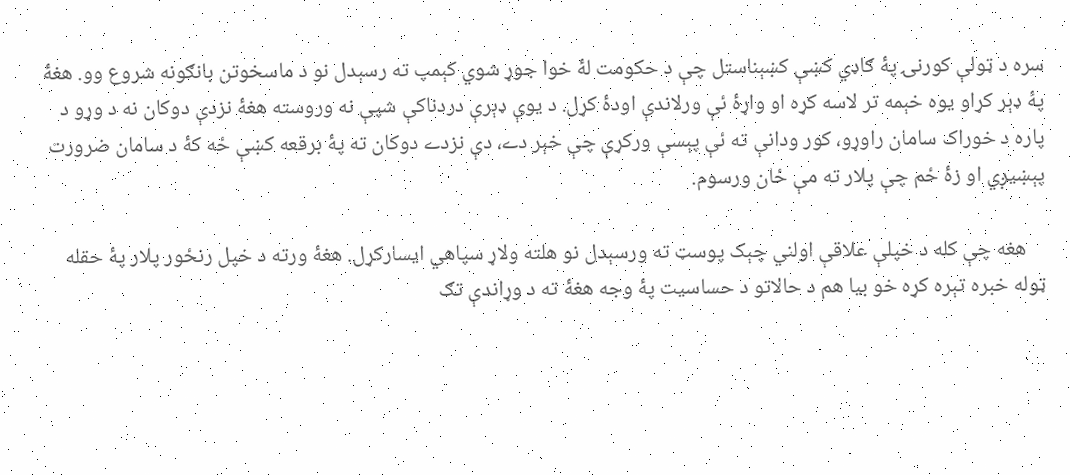سره د ټولې کورنۍ پۀ ګاډي کښې کښېناستل چې د حکومت لۀ خوا جوړ شوي کېمپ ته رسېدل نو د ماسخوتن بانګونه شروع وو. هغۀ پۀ ډېر کړاو یوه خېمه تر لاسه کړه او واړۀ ئې ورلاندې اودۀ کړل. د یوې ډېرې دردناکې شپې نه وروسته هغۀ نزدې دوکان نه د وړو د پاره د خوراک سامان راوړو، کور ودانې ته ئې پېسې ورکړې چې خېر دے، دې نزدے دوکان ته پۀ برقعه کښې ځه کۀ د سامان ضرورت پېښیږي او زۀ ځم چې پلار ته مې ځان ورسوم.

    هغه چې کله د خپلې علاقې اولني چېک پوسټ ته ورسېدل نو هلته ولاړ سپاهي ايسارکړل. هغۀ ورته د خپل رنځور پلار پۀ حقله ټوله خبره تېره کړه خو بیا هم د حالاتو د حساسیت پۀ وجه هغۀ ته د وړاندې تګ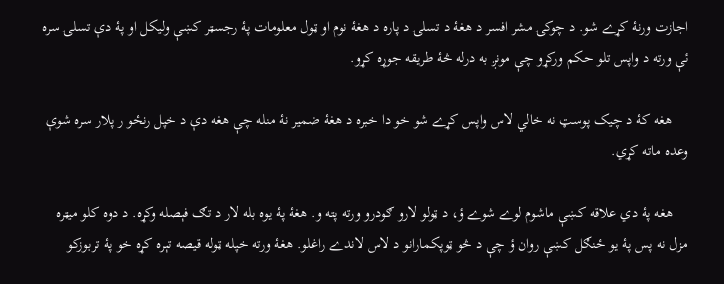اجازت ورنۀ کړے شو. د چوکۍ مشر افسر د هغۀ د تسلۍ د پاره د هغۀ نوم او ټول معلومات پۀ رجسټر کښې ولیکل او پۀ دې تسلۍ سره ئې ورته د واپس تلو حکم ورکړو چې مونږ به درله څۀ طریقه جوړه کړو.

    هغه کۀ د چیک پوسټ نه خالي لاس واپس کړے شو خو دا خبره د هغۀ ضمیر نۀ منله چې هغه دې د خپل رنځو ر پلار سره شوې وعده ماته کړي.

    هغه پۀ دي علاقه کښې ماشوم لوے شوے ؤ، د ټولو لارو ګودرو ورته پته و. هغۀ پۀ یوه بله لار د تګ فېصله وکړه. د دوه کلو میټره مزل نه پس پۀ یو ځنګل کښې روان ؤ چې د څو ټوپکمارانو د لاس لاندے راغلو. هغۀ ورته خپله ټوله قیصه تېره کړه خو پۀ تربوزکو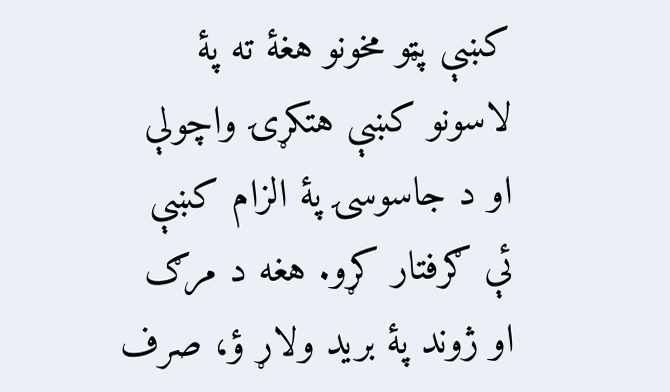کښې پټو مخونو هغۀ ته پۀ لاسونو کښې هتکړۍ واچولې او د جاسوسۍ پۀ الزام کښې ئې ګرفتار کړو. هغه د مرګ او ژوند پۀ برید ولاړ ؤ، صرف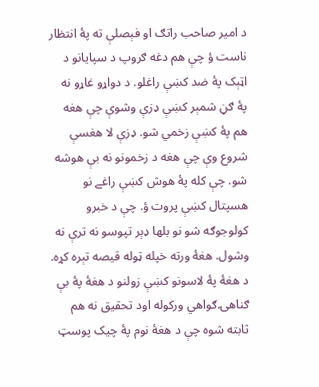د امیر صاحب راتګ او فېصلې ته پۀ انتظار ناست ؤ چې هم دغه ګروپ د سپايانو د اټېک پۀ ضد کښې راغلو. د دواړو غاړو نه پۀ ګڼ شمېر کښې ډزې وشوې چې هغه هم پۀ کښې زخمي شو. ډزې لا هغسې شروع وې چې هغه د زخمونو نه بې هوشه شو. چې کله پۀ هوش کښې راغے نو هسپتال کښې پروت ؤ. چې د خبرو کولوجوګه شو نو بلها ډېر تپوسو نه ترې نه وشول. هغۀ ورته خپله ټوله قیصه تېره کړه. د هغۀ پۀ لاسونو کښې زولنو د هغۀ پۀ بې ګناهۍ ګواهي ورکوله اود تحقیق نه هم ثابته شوه چې د هغۀ نوم پۀ چیک پوسټ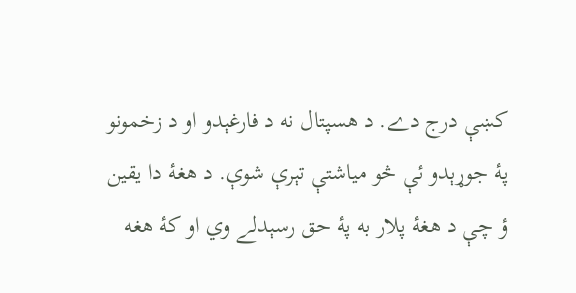کښې درج دے. د هسپتال نه د فارغېدو او د زخمونو پۀ جوړېدو ئې څو میاشتې تېرې شوې. د هغۀ دا یقین ؤ چې د هغۀ پلار به پۀ حق رسېدلے وي او کۀ هغه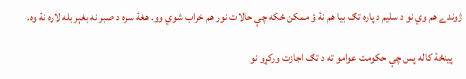ژوندے هم وي نو د سلیم د پاره تګ بیا هم نۀ ؤ ممکن ځکه چې حالات نور هم خراب شوي وو. هغۀ سره د صبر نه بغېر بله لاره نۀ وه.

    پینځۀ کاله پس چې حکومت عوامو ته د تګ اجازت ورکړو نو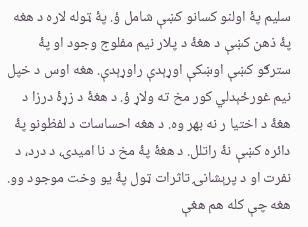سلیم پۀ اولنو کسانو کښې شامل ؤ. پۀ ټوله لاره د هغه پۀ ذهن کښې د هغۀ د پلار نیم مفلوج وجود او پۀ سترګو کښې اوښکې اوړېدې راوړېدې. هغه اوس د خپل نیم غورځېدلي کور مخ ته ولاړ ؤ. د هغۀ د زړۀ درزا د هغۀ د اختیا ر نه بهر وه. د هغه احساسات د لفظونو پۀ دائره کښې نۀ راتلل. د هغۀ پۀ مخ د نا امیدۍ، د درد، د نفرت او د پرېشانۍ تاثرات ټول پۀ یو وخت موجود وو. هغه چې کله هم هغې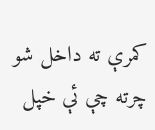کمرې ته داخل شو چرته چې ئې خپل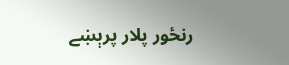رنځور پلار پرېښے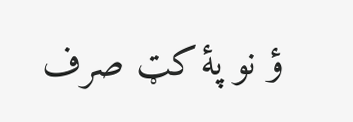ؤ نو پۀ کټ صرف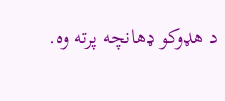د هډوکو ډهانچه پرته وه.